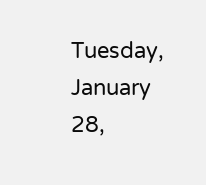Tuesday, January 28,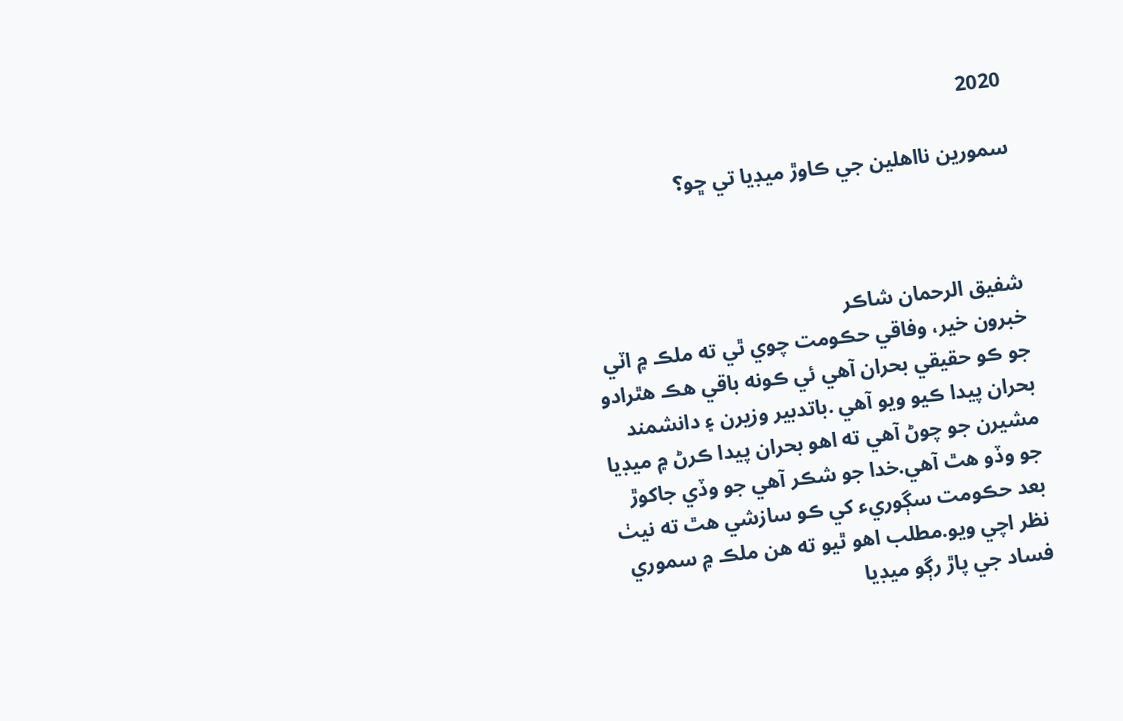2020

سمورين نااهلين جي ڪاوڙ ميڊيا تي ڇو؟



شفيق الرحمان شاڪر
خبرون خير، وفاقي حڪومت چوي ٿي ته ملڪ ۾ اٽي جو ڪو حقيقي بحران آهي ئي ڪونه باقي هڪ هٿرادو بحران پيدا ڪيو ويو آهي .باتدبير وزيرن ۽ دانشمند مشيرن جو چوڻ آهي ته اهو بحران پيدا ڪرڻ ۾ ميڊيا جو وڏو هٿ آهي.خدا جو شڪر آهي جو وڏي جاکوڙ بعد حڪومت سڳوريء کي ڪو سازشي هٿ ته نيٺ نظر اچي ويو.مطلب اهو ٿيو ته هن ملڪ ۾ سموري فساد جي پاڙ رڳو ميڊيا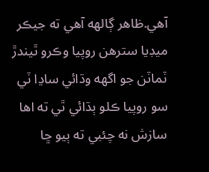آهي.ظاهر ڳالهه آهي ته جيڪر ميڊيا سترهن روپيا وڪرو ٿيندڙ ٽماٽن جو اگهه وڌائي ساڍا ٽي سو روپيا ڪلو ٻڌائي ٿي ته اها سازش نه چئبي ته ٻيو ڇا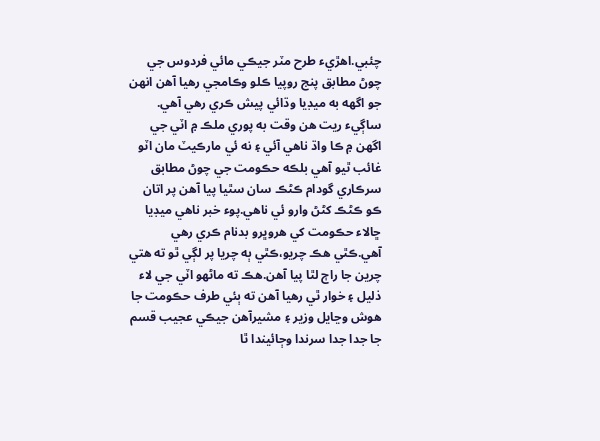چئبي.اهڙيء طرح مٽر جيڪي مائي فردوس جي چوڻ مطابق پنج روپيا ڪلو وڪامجي رهيا آهن انهن جو اگھه به ميڊيا وڌائي پيش ڪري رهي آهي. ساڳيء ريت هن وقت به پوري ملڪ ۾ اٽي جي اگھن ۾ ڪا واڌ ناهي آئي ۽ نه ئي مارڪيٽ مان اٽو غائب ٿيو آهي بلڪه حڪومت جي چوڻ مطابق سرڪاري گودام ڪڻڪ سان سٿيا پيا آهن پر اتان ڪو ڪڻڪ کڻڻ وارو ئي ناهي.پوء خبر ناهي ميڊيا ڇالاء حڪومت کي هروڀرو بدنام ڪري رهي آهي.ڪٿي هڪ چريو،ڪٿي ٻه چريا پر لڳي ٿو ته هتي چرين جا راڄ لٿا پيا آهن.هڪ ته ماڻهو اٽي جي لاء ذليل ۽ خوار ٿي رهيا آهن ته ٻئي طرف حڪومت جا هوش وڃايل وزير ۽ مشيرآهن جيڪي عجيب قسم جا جدا جدا سرندا وڄائيندا ٿا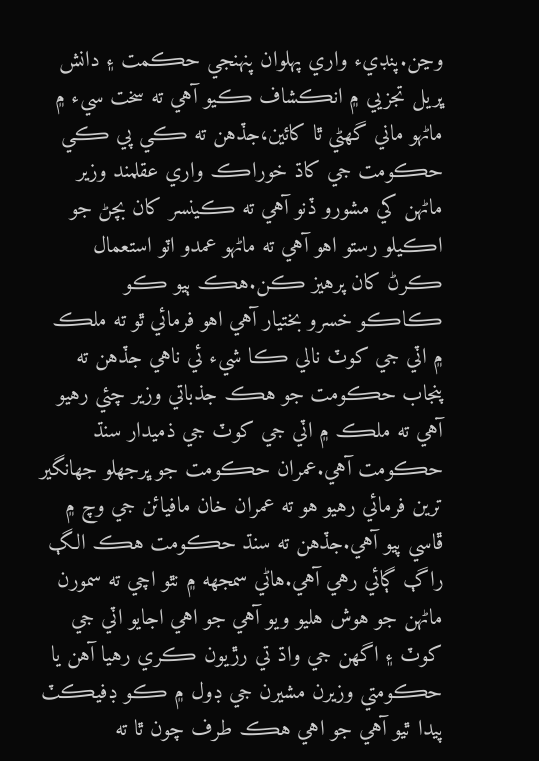وڃن.پنڊيء واري پهلوان پنهنجي حڪمت ۽ دانش ڀريل تجزيي ۾ انڪشاف ڪيو آهي ته سخت سيء ۾ ماڻهو ماني گھڻي ٿا کائين،جڏهن ته ڪي پي ڪي حڪومت جي کاڌ خوراڪ واري عقلمند وزير ماڻهن کي مشورو ڏنو آهي ته ڪينسر کان بچڻ جو اڪيلو رستو اهو آهي ته ماڻهو عمدو اٽو استعمال ڪرڻ کان پرهيز ڪن.هڪ ٻيو ڪو ڪاڪو خسرو بختيار آهي اهو فرمائي ٿو ته ملڪ ۾ اٽي جي کوٽ نالي ڪا شيء ئي ناهي جڏهن ته پنجاب حڪومت جو هڪ جذباتي وزير چئي رهيو آهي ته ملڪ ۾ اٽي جي کوٽ جي ذميدار سنڌ حڪومت آهي.عمران حڪومت جو ڀرجھلو جهانگير ترين فرمائي رهيو هو ته عمران خان مافيائن جي وچ ۾ ڦاسي پيو آهي.جڏهن ته سنڌ حڪومت هڪ الڳ راڳ ڳائي رهي آهي.هاڻي سمجھه ۾ نٿو اچي ته سمورن ماڻهن جو هوش هليو ويو آهي جو اهي اجايو اٽي جي کوٽ ۽ اگھن جي واڌ تي رڙيون ڪري رهيا آهن يا حڪومتي وزيرن مشيرن جي ڊول ۾ ڪو ڊفيڪٽ پيدا ٿيو آهي جو اهي هڪ طرف چون ٿا ته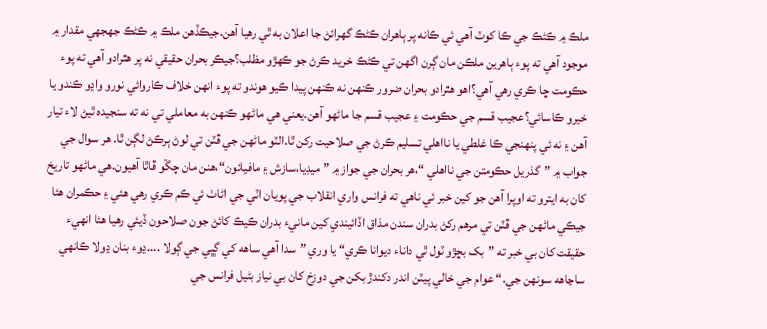ملڪ ۾ ڪڻڪ جي ڪا کوٽ آهي ئي ڪانه پر ٻاهران ڪڻڪ گھرائڻ جا اعلان به ٿي رهيا آهن.جيڪڏهن ملڪ ۾ ڪڻڪ جھجھي مقدار ۾ موجود آهي ته پوء ٻاهرين ملڪن مان ڳرن اگھن تي ڪڻڪ خريد ڪرڻ جو ڪهڙو مظلب؟جيڪر بحران حقيقي نه پر هٿرادو آهي ته پوء حڪومت ڇا ڪري رهي آهي؟اهو هٿرادو بحران ضرور ڪنهن نه ڪنهن پيدا ڪيو هوندو ته پوء انهن خلاف ڪاروائي نورو واڍو ڪندو يا خيرو ڪاسائي؟عجيب قسم جي حڪومت ۽ عجيب قسم جا ماڻهو آهن.يعني هي ماڻهو ڪنهن به معاملي تي نه ته سنجيده ٿيڻ لاء تيار آهن ۽ نه ئي پنهنجي ڪا غلطي يا نااهلي تسليم ڪرڻ جي صلاحيت رکن ٿا.الٽو ماڻهن جي ڦٽن تي لوڻ ٻرڪڻ لڳن ٿا. هر سوال جي جواب ۾ ”گذريل حڪومتن جي نااهلي “،هر بحران جي جواز ۾ ”ميڊيا،سازش ۽ مافيائون“،هنن مان چڱو ڦاٿا آهيون.هي ماڻهو تاريخ کان به ايترو ته اوپرا آهن جو کين خبر ئي ناهي ته فرانس واري انقلاب جي پويان اٽي جي اڻاٺ ئي ڪم ڪري رهي هئي ۽ حڪمران هئا جيڪي ماڻهن جي ڦٽن تي مرهم رکڻ بدران سندن مذاق اڏائيندي کين مانيء بدران ڪيڪ کائڻ جون صلاحون ڏيئي رهيا هئا انهيء حقيقت کان بي خبر ته ”بک بڇڙو ٽول ٿي داناء ديوانا ڪري“ يا وري ”سدا آهي ساهه کي ڳڀي جي ڳولا ....ڍوء بنان ڍولا ڪانهي ساڃاهه سونهن جي.“ عوام جي خالي پيٽن اندر دکندڙ بکن جي دوزخ کان بي نياز بڻيل فرانس جي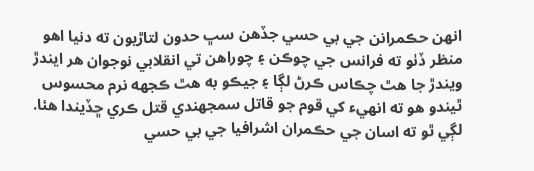انهن حڪمرانن جي بي حسي جڏهن سڀ حدون لتاڙيون ته دنيا اهو منظر ڏٺو ته فرانس جي چوڪن ۽ چوراهن تي انقلابي نوجوان هر ايندڙ ويندڙ جا هٿ چڪاس ڪرڻ لڳا ۽ جيڪو به هٿ ڪجهه نرم محسوس ٿيندو هو ته انهيء کي قوم جو قاتل سمجھندي قتل ڪري ڇڏيندا هئا. لڳي ٿو ته اسان جي حڪمران اشرافيا جي بي حسي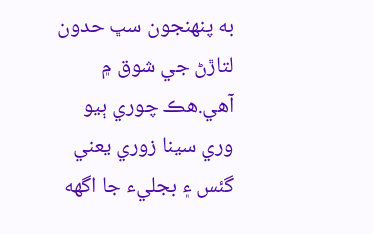به پنهنجون سڀ حدون لتاڙڻ جي شوق ۾ آهي.هڪ چوري ٻيو وري سينا زوري يعني گئس ۽ بجليء جا اگھه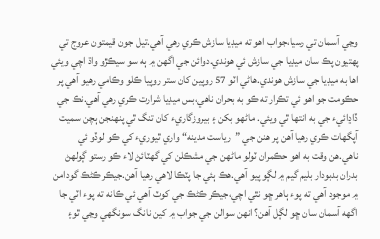وڃي آسمان تي رسيا،جواب اهو ته ميڊيا سازش ڪري رهي آهي.تيل جون قيمتون عروج تي پهتيون پڪ سان ميڊيا جي سازش ئي هوندي.دوائن جي اگهن ۾ ٻه سو سيڪڙو واڌ اچي ويئي اها به ميڊيا جي سازش هوندي.هاڻي اٽو 57 روپين کان ستر روپيا ڪلو وڪامي رهيو آهي پر حڪومت جو اهو ئي تڪرار ته ڪو به بحران ناهي،بس ميڊيا شرارت ڪري رهي آهي.نڪ جي ڏاڍائيء جي به انتها ٿي ويئي. ماڻهو بکن ۽ بيروزگاريء کان تنگ ٿي پنهنجن ٻچن سميت آپگھات ڪري رهيا آهن پر هنن جي ”رياست مدينه“ واري ٿيوريء کي ڪو لوڏو ئي ناهي.هن وقت به اهو حڪمران ٽولو ماڻهن جي مشڪلن کي گھٽائڻ لاء ڪو رستو ڳولهڻ بدران بدبودار بليم گيم ۾ لڳو پيو آهي.هڪ ٻئي جا پٽڪا لاهي رهيا آهن.جيڪر ڪڻڪ گودامن ۾ موجود آهي ته پوء ٻاهر ڇو نٿي اچي،جيڪر ڪڻڪ جي کوٽ آهي ئي ڪانه ته پوء اٽي جا اگھه آسمان سان ڇو لڳل آهن؟ انهن سوالن جي جواب ۾ کين نانگ سونگھي وڃي ٿو۽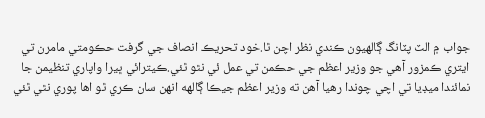جواب ۾ الٽ پٽانگ ڳالهيون ڪندي نظر اچن ٿا.خود تحريڪ انصاف جي گرفت حڪومتي مامرن تي ايتري ڪمزور آهي جو وزير اعظم جي حڪمن تي عمل ئي نٿو ٿئي.ڪيترائي ڀيرا واپاري تنظيمن جا نمائندا ميڊيا تي اچي چوندا رهيا آهن ته وزير اعظم جيڪا ڳالهه انهن سان ڪري ٿو اها پوري نٿي ٿئي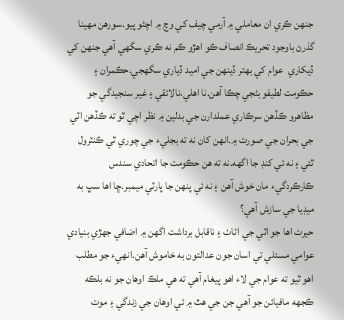جنهن ڪري ان معاملي ۾ آرمي چيف کي وچ ۾ اچڻو پيو.سورهن مهينا گذرڻ باوجود تحريڪ انصاف ڪو اهڙو ڪم نه ڪري سگھي آهي جنهن کي ڏيکاري  عوام کي بهتر ڏينهن جي اميد ڏياري سگھجي.حڪمران ۽ حڪومت لطيفو بڻجي چڪا آهن.نا اهلي،نالائقي ۽ غير سنجيدگي جو مظاهرو ڪڏهن سرڪاري عملدارن جي بدلين ۾ نظر اچي ٿو ته ڪڏهن اٽي جي بحران جي صورت ۾.انهن کان نه ته بجليء جي چوري ٿي ڪنٽرول ٿئي ۽ نه ئي کنڊ جا اگھه.نه ته هن حڪومت جا اتحادي سندس ڪارڪردگيء مان خوش آهن ۽ نه ئي پنهن جا پارٽي ميمبر.ڇا اها سڀ به ميڊيا جي سازش آهي؟
حيرت اها جو اٽي جي اڻاٺ ۽ ناقابل برداشت اگھن ۾ اضافي جهڙي بنيادي عوامي مسئلي تي اسان جون عدالتون به خاموش آهن.انهيء جو مطلب اهو ٿيو ته عوام جي لاء اهو پيغام آهي ته هي ملڪ اوهان جو نه بلڪه ڪجهه مافيائن جو آهي جن جي هٿ ۾ ئي اوهان جي زندگي ۽ موت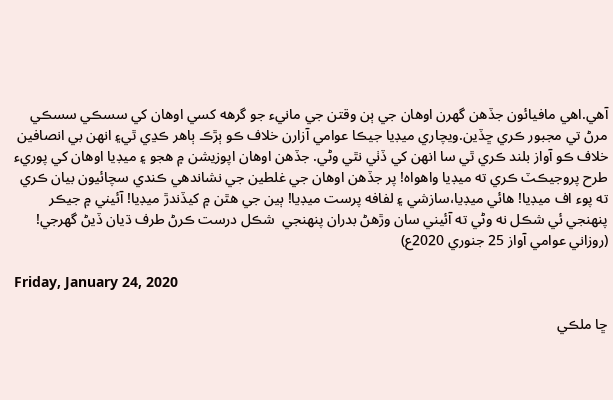آهي.اهي مافيائون جڏهن گھرن اوهان جي ٻن وقتن جي مانيء جو گرهه کسي اوهان کي سسڪي سسڪي مرڻ تي مجبور ڪري ڇڏين.ويچاري ميڊيا جيڪا عوامي آزارن خلاف ڪو ٻڙڪ ٻاهر ڪڍي ٿي۽ انهن بي انصافين خلاف ڪو آواز بلند ڪري ٿي سا انهن کي ڏٺي نٿي وڻي. جڏهن اوهان اپوزيشن ۾ هجو ۽ ميڊيا اوهان کي پوريء طرح پروجيڪٽ ڪري ته ميڊيا واهواه! پر جڏهن اوهان جي غلطين جي نشاندهي ڪندي سچائيون بيان ڪري ته پوء اف ميڊيا! هائي ميڊيا،سازشي ۽ لفافه پرست ميڊيا! ٻين جي هٿن ۾ کيڏندڙ ميڊيا! آئيني ۾ جيڪر پنهنجي ئي شڪل نه وڻي ته آئيني سان وڙهڻ بدران پنهنجي  شڪل درست ڪرڻ طرف ڌيان ڏيڻ گھرجي!
(روزاني عوامي آواز 25 جنوري 2020ع)

Friday, January 24, 2020

ڇا ملڪي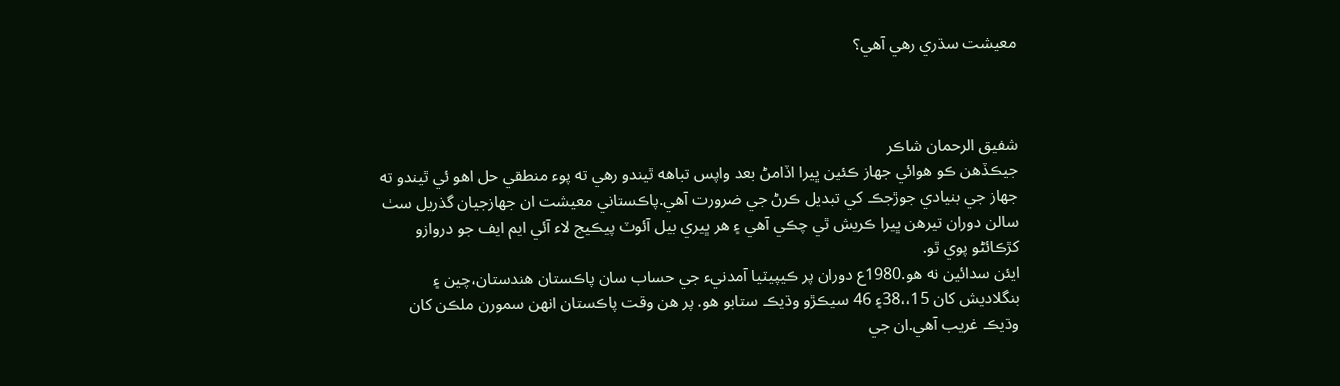معيشت سڌري رهي آهي؟



شفيق الرحمان شاڪر
جيڪڏهن ڪو هوائي جهاز ڪئين ڀيرا اڏامڻ بعد واپس تباهه ٿيندو رهي ته پوء منطقي حل اهو ئي ٿيندو ته جهاز جي بنيادي جوڙجڪ کي تبديل ڪرڻ جي ضرورت آهي.پاڪستاني معيشت ان جهازجيان گذريل سٺ سالن دوران تيرهن ڀيرا ڪريش ٿي چڪي آهي ۽ هر ڀيري بيل آئوٽ پيڪيج لاء آئي ايم ايف جو دروازو کڙڪائڻو پوي ٿو.
ايئن سدائين نه هو.1980ع دوران پر ڪيپيٽيا آمدنيء جي حساب سان پاڪستان هندستان،چين ۽ بنگلاديش کان 15،،38۽ 46 سيڪڙو وڌيڪ ستابو هو. پر هن وقت پاڪستان انهن سمورن ملڪن کان وڌيڪ غريب آهي.ان جي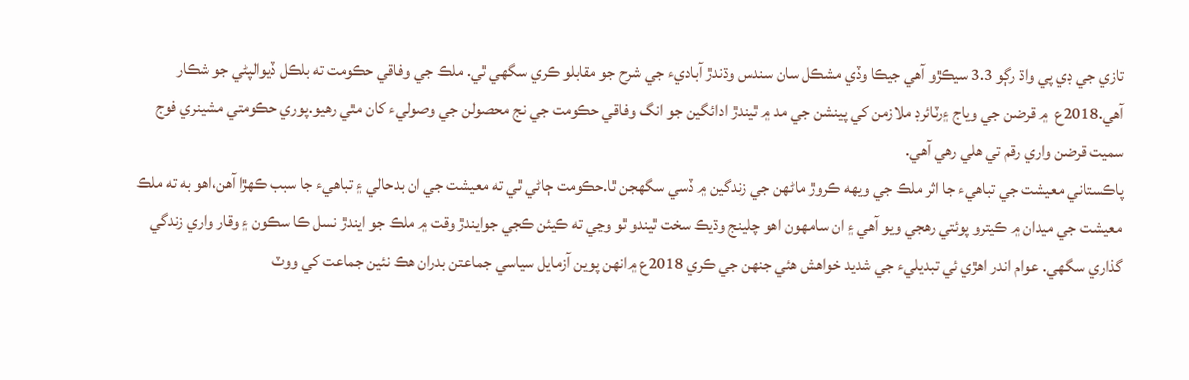تازي جي ڊي پي واڌ رڳو 3.3 سيڪڙو آهي جيڪا وڏي مشڪل سان سندس وڌندڙ آباديء جي شرح جو مقابلو ڪري سگھي ٿي. ملڪ جي وفاقي حڪومت ته بلڪل ڏيوالپڻي جو شڪار آهي.2018ع  ۾ قرضن جي وياج ۽رٽائرڊ ملازمن کي پينشن جي مد ۾ ٿيندڙ ادائگين جو انگ وفاقي حڪومت جي نج محصولن جي وصوليء کان مٿي رهيو.پوري حڪومتي مشينري فوج سميت قرضن واري رقم تي هلي رهي آهي.
پاڪستاني معيشت جي تباهيء جا اثر ملڪ جي ويهه ڪروڙ ماڻهن جي زندگين ۾ ڏسي سگھجن ٿا.حڪومت ڄاڻي ٿي ته معيشت جي ان بدحالي ۽ تباهيء جا سبب ڪهڙا آهن،اهو به ته ملڪ معيشت جي ميدان ۾ ڪيترو پوئتي رهجي ويو آهي ۽ ان سامهون اهو چلينج وڌيڪ سخت ٿيندو ٿو وڃي ته ڪيئن ڪجي جوايندڙ وقت ۾ ملڪ جو ايندڙ نسل ڪا سڪون ۽ وقار واري زندگي گذاري سگھي. عوام اندر اهڙي ئي تبديليء جي شديد خواهش هئي جنهن جي ڪري 2018ع ۾انهن پوين آزمايل سياسي جماعتن بدران هڪ نئين جماعت کي ووٽ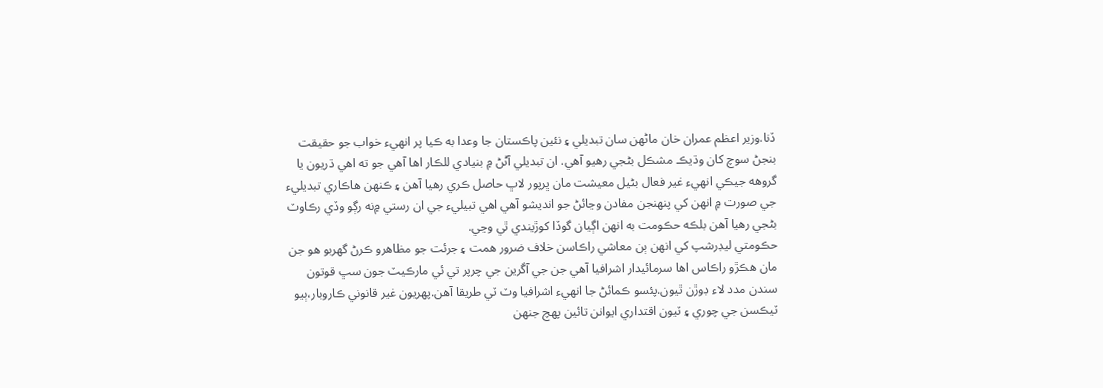ڏنا.وزير اعظم عمران خان ماڻهن سان تبديلي ۽ نئين پاڪستان جا وعدا به ڪيا پر انهيء خواب جو حقيقت بنجڻ سوچ کان وڌيڪ مشڪل بڻجي رهيو آهي. ان تبديلي آڻڻ ۾ بنيادي للڪار اها آهي جو ته اهي ڌريون يا گروهه جيڪي انهيء غير فعال بڻيل معيشت مان ڀرپور لاڀ حاصل ڪري رهيا آهن ۽ ڪنهن هاڪاري تبديليء جي صورت ۾ انهن کي پنهنجن مفادن وڃائڻ جو انديشو آهي اهي تبيليء جي ان رستي ۾نه رڳو وڏي رڪاوٽ بڻجي رهيا آهن بلڪه حڪومت به انهن اڳيان گوڏا کوڙيندي ٿي وڃي.
حڪومتي ليڊرشپ کي انهن ٻن معاشي راڪاسن خلاف ضرور همت ۽ جرئت جو مظاهرو ڪرڻ گھربو هو جن مان هڪڙو راڪاس اها سرمائيدار اشرافيا آهي جن جي آڱرين جي چرپر تي ئي مارڪيٽ جون سڀ قوتون سندن مدد لاء ڊوڙن ٿيون.پئسو ڪمائڻ جا انهيء اشرافيا وٽ ٽي طريقا آهن.پهريون غير قانوني ڪاروبار،ٻيو ٽيڪسن جي چوري ۽ ٽيون اقتداري ايوانن تائين پهچ جنهن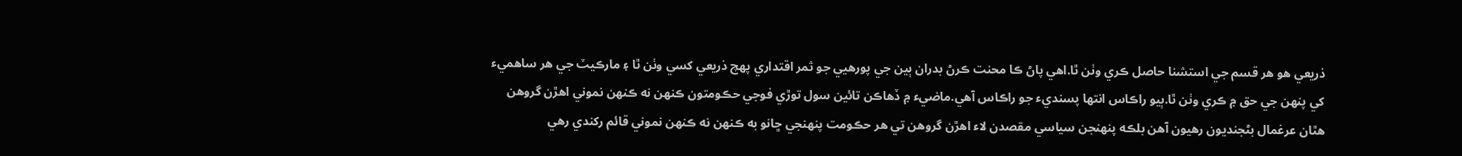ذريعي هو هر قسم جي استشنا حاصل ڪري وٺن ٿا.اهي پاڻ ڪا محنت ڪرڻ بدران ٻين جي پورهيي جو ثمر اقتداري پهچ ذريعي کسي وٺن ٿا ۽ مارڪيٽ جي هر ساهميء کي پنهن جي حق ۾ ڪري وٺن ٿا.ٻيو راڪاس انتها پسنديء جو راڪاس آهي.ماضيء ۾ ڏهاڪن تائين سول توڙي فوجي حڪومتون ڪنهن نه ڪنهن نموني اهڙن گروهن هٿان عرغمال بڻجنديون رهيون آهن بلڪه پنهنجن سياسي مقصدن لاء اهڙن گروهن تي هر حڪومت پنهنجي ڇانو به ڪنهن نه ڪنهن نموني قائم رکندي رهي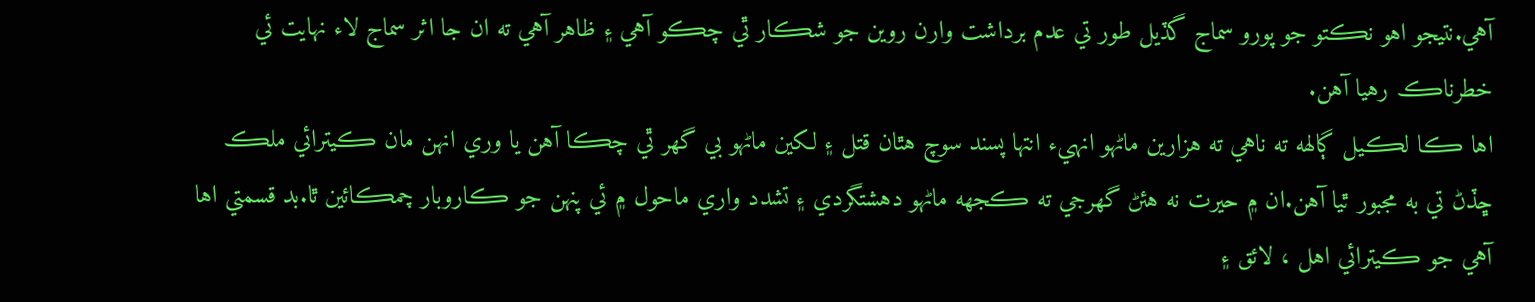آهي.نتيجو اهو نڪتو جو پورو سماج گڏيل طور تي عدم برداشت وارن روين جو شڪار ٿي چڪو آهي ۽ ظاهر آهي ته ان جا اثر سماج لاء نهايت ئي خطرناڪ رهيا آهن.
اها ڪا لڪيل ڳالهه ته ناهي ته هزارين ماڻهو انهيء انتها پسند سوچ هٿان قتل ۽ لکين ماڻهو بي گھر ٿي چڪا آهن يا وري انهن مان ڪيترائي ملڪ ڇڏڻ تي به مجبور ٿيا آهن.ان ۾ حيرت نه هئڻ گھرجي ته ڪجهه ماڻهو دهشتگردي ۽ تشدد واري ماحول ۾ ئي پنهن جو ڪاروبار چمڪائين ٿا.بد قسمتي اها آهي جو ڪيترائي اهل ، لائق ۽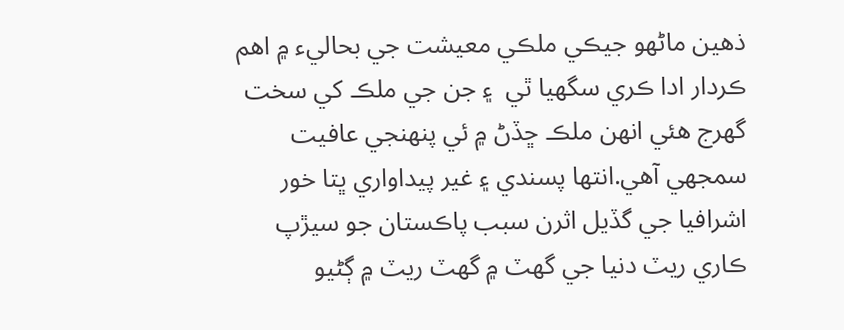ذهين ماڻهو جيڪي ملڪي معيشت جي بحاليء ۾ اهم ڪردار ادا ڪري سگھيا ٿي  ۽ جن جي ملڪ کي سخت گھرج هئي انهن ملڪ ڇڏڻ ۾ ئي پنهنجي عافيت سمجھي آهي.انتها پسندي ۽ غير پيداواري ڀتا خور اشرافيا جي گڏيل اثرن سبب پاڪستان جو سيڙپ ڪاري ريٽ دنيا جي گھٽ ۾ گھٽ ريٽ ۾ ڳڻيو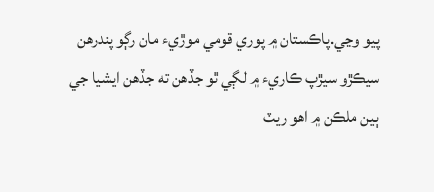پيو وڃي.پاڪستان ۾ پوري قومي موڙيء مان رڳو پندرهن سيڪڙو سيڙپ ڪاريء ۾ لڳي ٿو جڏهن ته جڏهن ايشيا جي ٻين ملڪن ۾ اهو ريٽ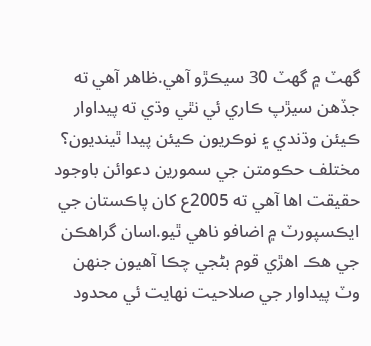گھٽ ۾ گھٽ 30 سيڪڙو آهي.ظاهر آهي ته جڏهن سيڙپ ڪاري ئي نٿي وڌي ته پيداوار ڪيئن وڌندي ۽ نوڪريون ڪيئن پيدا ٿينديون؟ مختلف حڪومتن جي سمورين دعوائن باوجود حقيقت اها آهي ته 2005ع کان پاڪستان جي ايڪسپورٽ ۾ اضافو ناهي ٿيو.اسان گراهڪن جي هڪ اهڙي قوم بڻجي چڪا آهيون جنهن وٽ پيداوار جي صلاحيت نهايت ئي محدود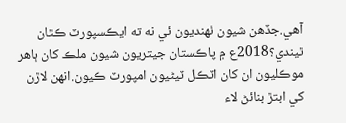آهي.جڏهن شيون ٺهنديون ئي نه ته ايڪسپورٽ ڪٿان ٿيندي؟2018ع ۾ پاڪستان جيتريون شيون ملڪ کان ٻاهر موڪليون ان کان اٽڪل ٽيڻيون امپورٽ ڪيون.انهن لاڙن کي ابتڙ بنائڻ لاء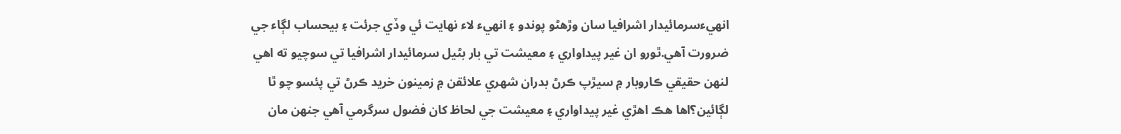انهيءسرمائيدار اشرافيا سان وڙهڻو پوندو ۽ انهيء لاء نهايت ئي وڏي جرئت ۽ بيحساب لڳاء جي ضرورت آهي.ٿورو ان غير پيداواري ۽ معيشت تي بار بڻيل سرمائيدار اشرافيا تي سوچيو ته اهي لنهن حقيقي ڪاروبار ۾ سيڙپ ڪرڻ بدران شهري علائقن ۾ زمينون خريد ڪرڻ تي پئسو چو ٿا لڳائين؟اها هڪ اهڙي غير پيداواري ۽ معيشت جي لحاظ کان فضول سرگرمي آهي جنهن مان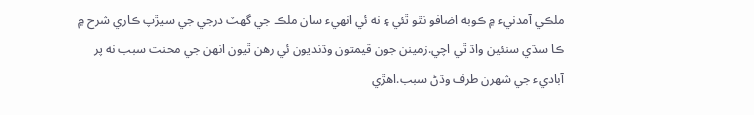ملڪي آمدنيء ۾ ڪوبه اضافو نٿو ٿئي ۽ نه ئي انهيء سان ملڪ جي گھٽ درجي جي سيڙپ ڪاري شرح ۾ ڪا سڌي سنئين واڌ ٿي اچي.زمينن جون قيمتون وڌنديون ئي رهن ٿيون انهن جي محنت سبب نه پر آباديء جي شهرن طرف وڌڻ سبب.اهڙي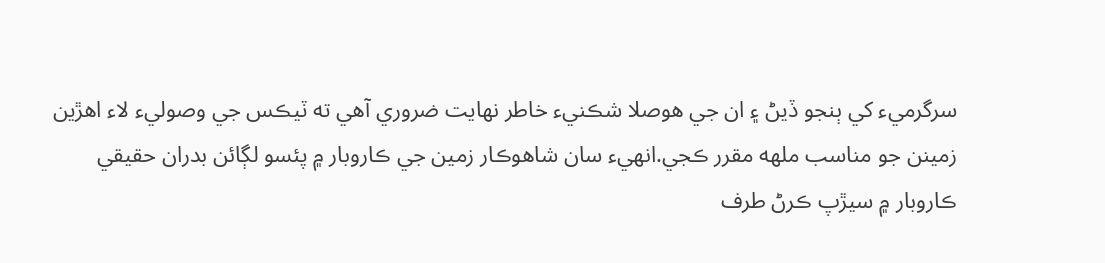سرگرميء کي ٻنجو ڏيڻ ۽ ان جي هوصلا شڪنيء خاطر نهايت ضروري آهي ته ٽيڪس جي وصوليء لاء اهڙين زمينن جو مناسب ملهه مقرر ڪجي.انهيء سان شاهوڪار زمين جي ڪاروبار ۾ پئسو لڳائن بدران حقيقي ڪاروبار ۾ سيڙپ ڪرڻ طرف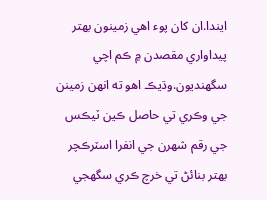ايندا.ان کان پوء اهي زمينون بهتر پيداواري مقصدن ۾ ڪم اچي سگھنديون.وڌيڪ اهو ته انهن زمينن جي وڪري تي حاصل ڪين ٽيڪس جي رقم شهرن جي انفرا اسٽرڪچر بهتر بنائڻ تي خرچ ڪري سگھجي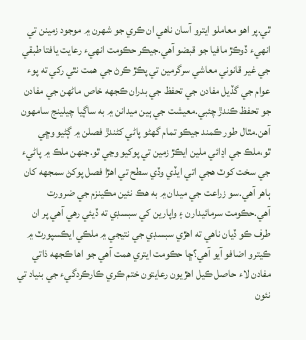ٿي.پر اهو معاملو ايترو آسان ناهي ان ڪري جو شهرن ۾ موجود زمينن تي انهيء ڏوڪڙ مافيا جو قبضو آهي.جيڪر حڪومت انهيء رعايت يافتا طبقي جي غير قانوني معاشي سرگرمين تي پڪڙ ڪرڻ جي همت نٿي رکي ته پوء عوام جي گڏيل مفادن جي تحفظ جي بدران ڪجهه خاص ماڻهن جي مفادن جو تحفظ ڪندڙ چئبي.معيشت جي ٻين ميدانن ۾ به ساڳيا چيلينج سامهون آهن.مٿال طور ڪمند جيڪو تمام گھڻو پاڻي کڻندڙ فصلن ۾ ڳڻيو وڇي ٿو،ملڪ جي اڍائي ملين ايڪڙ زمين تي پوکيو وڃي ٿو.جنهن ملڪ ۾ پاڻيء جي سخت کوٽ هجي اتي ايڏي وڏي سطح تي اهڙا فصل پوکڻ سمجهه کان ٻاهر آهي.سو زراعت جي ميدان ۾ به هڪ نئين مڪينزم جي ضرورت آهي.حڪومت سرمائيدارن ۽ واپارين کي سبسڊي ته ڏيئي رهي آهي پر ان طرف ڪو ڏيان ناهي ته اهڙي سبسڊي جي نتيجي ۾ ملڪي ايڪسپورٽ ۾ ڪيترو اضافو آيو آهي؟ڇا حڪومت ايتري همت آهي جو اها ڪجهه ذاتي مفادن لاء حاصل ڪيل اهڙيون رعايتون ختم ڪري ڪارڪردگيء جي بنياد تي نئون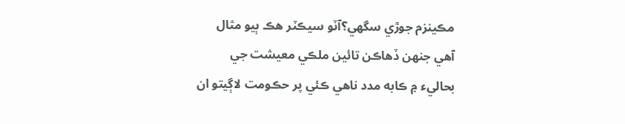مڪينزم جوڙي سگھي؟آٽو سيڪٽر هڪ ٻيو مثال آهي جنهن ڏهاڪن تائين ملڪي معيشت جي بحاليء ۾ ڪابه مدد ناهي ڪئي پر حڪومت لاڳيتو ان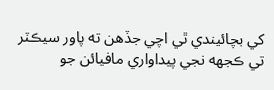کي بچائيندي ٿي اچي جڏهن ته پاور سيڪٽر تي ڪجهه نجي پيداواري مافيائن جو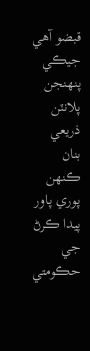قبضو آهي جيڪي پنهنجن پلانٽن ذريعي  بنان ڪنهن پوري پاور پيدا ڪرڻ جي حڪومتي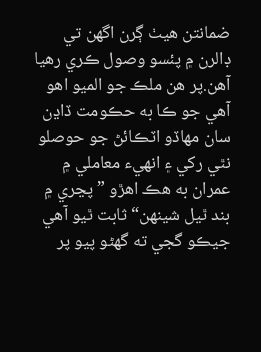ضمانتن هيٺ ڳرن اگھن تي ڊالرن ۾ پئسو وصول ڪري رهيا آهن.پر هن ملڪ جو الميو اهو آهي جو ڪا به حڪومت ڏاڍن سان مهاڏو اٽڪائڻ جو حوصلو نٿي رکي ۽ انهيء معاملي ۾ عمران به هڪ اهڙو ” پڃري ۾ بند ٿيل شينهن“ ثابت ٿيو آهي جيڪو گجي ته گھڻو پيو پر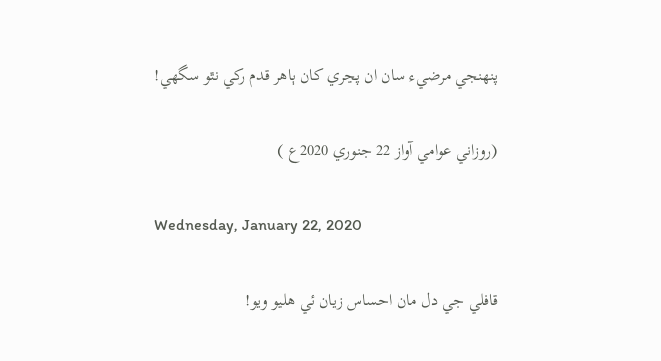پنهنجي مرضيء سان ان پڃري کان ٻاهر قدم رکي نٿو سگھي!

(روزاني عوامي آواز 22 جنوري 2020ع )

Wednesday, January 22, 2020

قافلي جي دل مان احساس زيان ئي هليو ويو!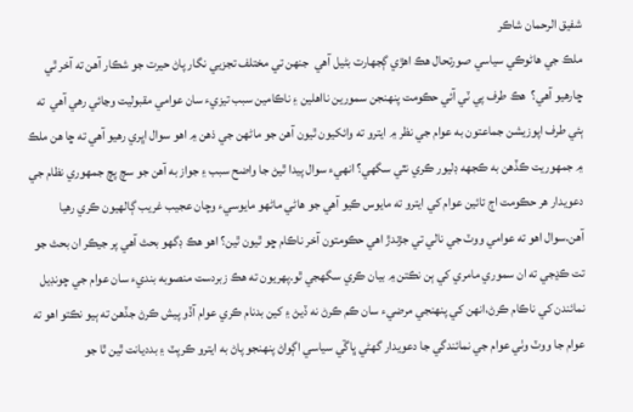شفيق الرحمان شاڪر
ملڪ جي هاڻوڪي سياسي صورتحال هڪ اهڙي ڳجھارت بڻيل آهي  جنهن تي مختلف تجزيي نگار پاڻ حيرت جو شڪار آهن ته آخر ٿي ڇارهيو آهي؟  هڪ طرف پي ٽي آئي حڪومت پنهنجن سمورين نااهلين ۽ ناڪامين سبب تيزيء سان عوامي مقبوليت وڃائي رهي آهي  ته ٻئي طرف اپوزيشن جماعتون به عوام جي نظر ۾ ايترو ته وائکيون ٿيون آهن جو ماڻهن جي ذهن ۾ اهو سوال اڀري رهيو آهي ته ڇا هن ملڪ ۾ جمهوريت ڪڏهن به ڪجهه ڊليور ڪري نٿي سگھي؟ انهيء سوال پيدا ٿيڻ جا واضح سبب ۽ جواز به آهن جو سچ پچ جمهوري نظام جي دعويدار هر حڪومت اڄ تائين عوام کي ايترو ته مايوس ڪيو آهي جو هاڻي ماڻهو مايوسيء وچان عجيب غريب ڳالهيون ڪري رهيا آهن.سوال اهو ته عوامي ووٽ جي نالي تي جڙندڙ اهي حڪومتون آخر ناڪام ڇو ٿيون ٿين؟ اهو هڪ ڊگھو بحث آهي پر جيڪر ان بحث جو تت ڪڍجي ته ان سموري مامري کي ٻن نڪتن ۾ بيان ڪري سگھجي ٿو.پهريون ته هڪ زبردست منصوبه بنديء سان عوام جي چونڊيل نمائندن کي ناڪام ڪرڻ،انهن کي پنهنجي مرضيء سان ڪم ڪرڻ نه ڏيڻ ۽ کين بدنام ڪري عوام آڏو پيش ڪرڻ جڏهن ته ٻيو نڪتو اهو ته عوام جا ووٽ وٺي عوام جي نمائندگي جا دعويدار گھڻي ڀاڱي سياسي اڳواڻ پنهنجو پاڻ به ايترو ڪرپٽ ۽ بدديانت ٿين ٿا جو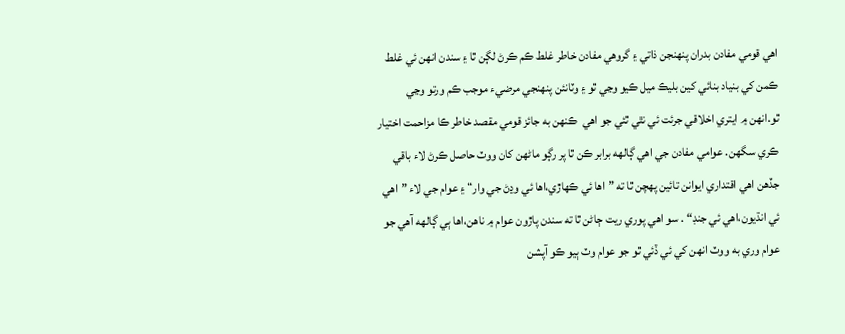اهي قومي مفادن بدران پنهنجن ذاتي ۽ گروهي مفادن خاطر غلط ڪم ڪرڻ لڳن ٿا ۽ سندن انهن ئي غلط ڪمن کي بنياد بنائي کين بليڪ ميل ڪيو وڃي ٿو ۽ وٽانئن پنهنجي مرضيء موجب ڪم ورتو وڃي ٿو.انهن ۾ ايتري اخلاقي جرئت ئي نٿي ٿئي جو اهي  ڪنهن به جائز قومي مقصد خاطر ڪا مزاحمت اختيار ڪري سگھن. عوامي مفادن جي اهي ڳالهه برابر ڪن ٿا پر رڳو ماڻهن کان ووٽ حاصل ڪرڻ لاء باقي جڏهن اهي اقتداري ايوانن تائين پهچن ٿا ته ”اها ئي ڪهاڙي،اها ئي وڍڻ جي وار“ ۽ عوام جي لاء ”اهي ئي انڌيون،اهي ئي جنڊ“ . سو اهي پوري ريت ڄاڻن ٿا ته سندن پاڙون عوام ۾ ناهن،اها ٻي ڳالهه آهي جو عوام وري به ووٽ انهن کي ئي ڏئي ٿو جو عوام وٽ ٻيو ڪو آپشن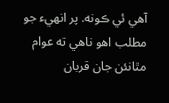آهي ئي ڪونه. پر انهيء جو مطلب اهو ناهي ته عوام مٿانئن جان قربان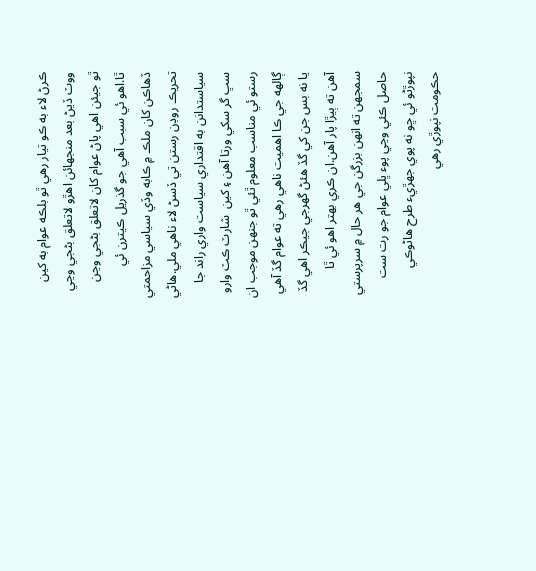ڪرڻ لاء به ڪو تيار رهي ٿو بلڪه عوام به کين ووٽ ڏيڻ بعد منجھائن اهڙو لاتعلق بڻجي وڃي ٿو جيئن اهي پاڻ عوام کان لاتعلق بڻجي وڃن ٿا.اهو ئي سبب آهي جو گذريل ڪيترن ئي ڏهاڪن کان ملڪ ۾ ڪابه وڏي سياسي مزاحمتي تحريڪ روڊن رستن تي ڏسڻ لاء ناهي ملي.هاڻي سياستدانن به اقتداري سياست واري راند جا سڀ گر سکي ورتا آهن ۽ کين  شارٽ ڪٽ وارو رستو ئي مناسب معلوم ٿئي ٿو جنهن موجب ان ڳالهه جي ڪا اهميت ناهي رهي ته عوام گڏ آهي يا نه بس جن کي گڏ هئڻ گھرجي جيڪر اهي گڏ آهن ته ٻيڙا پار آهن.ان ڪري بهتر اهو ئي ٿا سمجھن ته انهن بزرگن جي هر حال ۾ سرپرستي حاصل ڪئي وڃي پوء ڀلي عوام جو رت ست نپوڙڻو ئي ڇو نه پوي جهڙيء طرح هاڻوڪي حڪومت نپوڙي رهي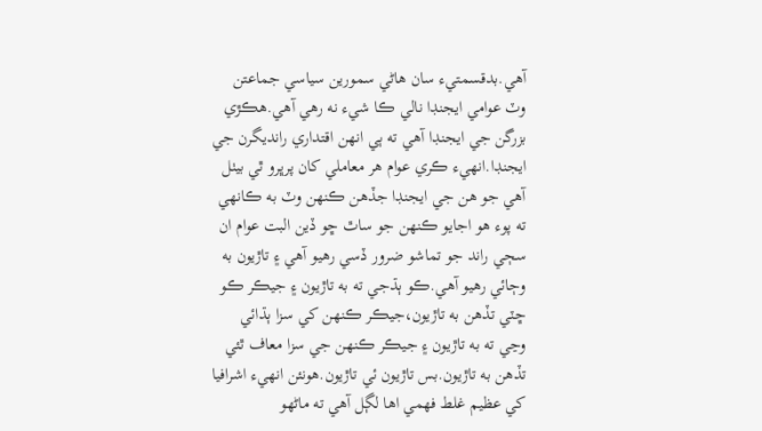آهي.بدقسمتيء سان هاڻي سمورين سياسي جماعتن وٽ عوامي ايجنڊا نالي ڪا شيء نه رهي آهي.هڪڙي بزرگن جي ايجنڊا آهي ته ٻي انهن اقتداري رانديگرن جي ايجنڊا.انهيء ڪري عوام هر معاملي کان پرڀرو ٿي بيٺل آهي جو هن جي ايجنڊا جڏهن ڪنهن وٽ به ڪانهي ته پوء هو اجايو ڪنهن جو ساٿ ڇو ڏين البت عوام ان سڄي راند جو تماشو ضرور ڏسي رهيو آهي ۽ تاڙيون به وڄائي رهيو آهي.ڪو ٻڌجي ته به تاڙيون ۽ جيڪر ڪو ڇٽي تڏهن به تاڙيون،جيڪر ڪنهن کي سزا ٻڌائي وڃي ته به تاڙيون ۽ جيڪر ڪنهن جي سزا معاف ٿئي تڏهن به تاڙيون.بس تاڙيون ئي تاڙيون.هونئن انهيء اشرافيا کي عظيم غلط فهمي اها لڳل آهي ته ماڻهو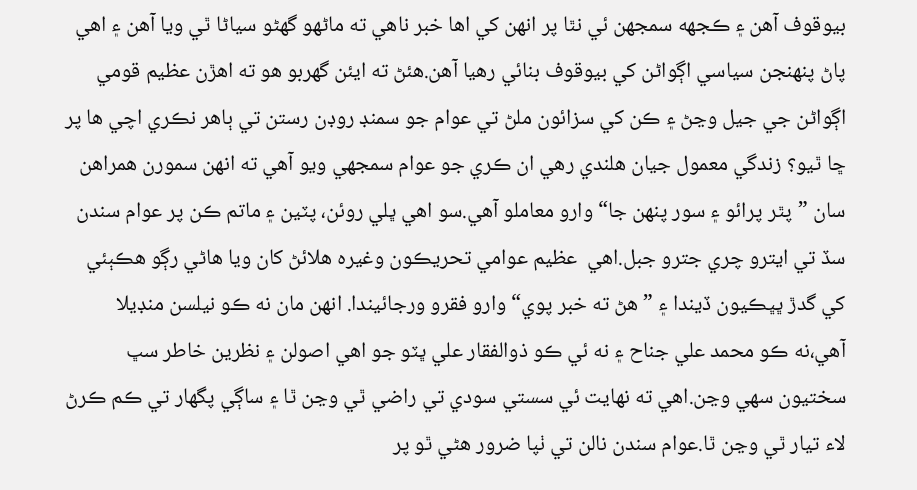بيوقوف آهن ۽ ڪجهه سمجھن ئي نٿا پر انهن کي اها خبر ناهي ته ماڻهو گھڻو سياڻا ٿي ويا آهن ۽ اهي پاڻ پنهنجن سياسي اڳواڻن کي بيوقوف بنائي رهيا آهن.هئڻ ته ايئن گھربو هو ته اهڙن عظيم قومي اڳواڻن جي جيل وڃڻ ۽ ڪن کي سزائون ملڻ تي عوام جو سمنڊ روڊن رستن تي ٻاهر نڪري اچي ها پر ڇا ٿيو؟ زندگي معمول جيان هلندي رهي ان ڪري جو عوام سمجھي ويو آهي ته انهن سمورن همراهن سان ”پٿر پرائو ۽ سور پنهن جا“ وارو معاملو آهي.سو اهي ڀلي روئن، پٽين ۽ ماتم ڪن پر عوام سندن سڏ تي ايترو چري جترو جبل.اهي  عظيم عوامي تحريڪون وغيره هلائڻ کان ويا هاڻي رڳو هڪٻئي کي گدڙ ڀڀڪيون ڏيندا ۽ ”هڻ ته خبر پوي“ وارو فقرو ورجائيندا. انهن مان نه ڪو نيلسن منڊيلا آهي،نه ڪو محمد علي جناح ۽ نه ئي ڪو ذوالفقار علي ڀٽو جو اهي اصولن ۽ نظرين خاطر سڀ سختيون سهي وڃن.اهي ته نهايت ئي سستي سودي تي راضي ٿي وڃن ٿا ۽ ساڳي پگھار تي ڪم ڪرڻ لاء تيار ٿي وڃن ٿا.عوام سندن نالن تي ٺپا ضرور هڻي ٿو پر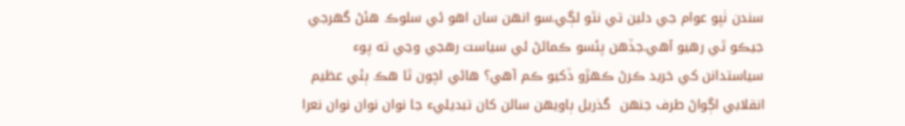سندن ٺپو عوام جي دلين تي نٿو لڳي.سو انهن سان اهو ئي سلوڪ هئڻ گھرجي جيڪو ٿي رهيو آهي.جڏهن پئسو ڪمائڻ ئي سياست رهجي وڃي ته پوء سياستدانن کي خريد ڪرڻ ڪهڙو ڏکيو ڪم آهي؟ هاڻي اچون ٿا هڪ ٻئي عظيم انقلابي اڳواڻ طرف جنهن  گذريل ٻاويهن سالن کان تبديليء جا نوان نوان نوان نعرا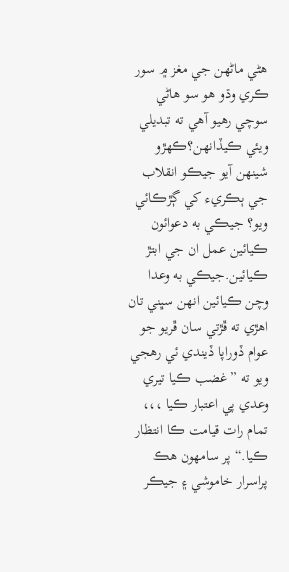هڻي ماڻهن جي مغز ۾ سور ڪري وڌو هو سو هاڻي سوچي رهيو آهي ته تبديلي ويئي ڪيڏانهن؟ڪهڙو شينهن آيو جيڪو انقلاب جي ٻڪريء کي ڳڙڪائي ويو؟ جيڪي به دعوائون ڪيائين عمل ان جي ابتڙ ڪيائين.جيڪي به وعدا وچن ڪيائين انهن سڀني تان اهڙي ته ڦڙتي سان ڦريو جو  عوام ڏوراپا ڏيندي ئي رهجي ويو ته ”غضب ڪيا تيري وعدي پي اعتبار ڪيا ،،، تمام رات قيامت ڪا انتظار ڪيا.“ پر سامهون هڪ پراسرار خاموشي ۽ جيڪر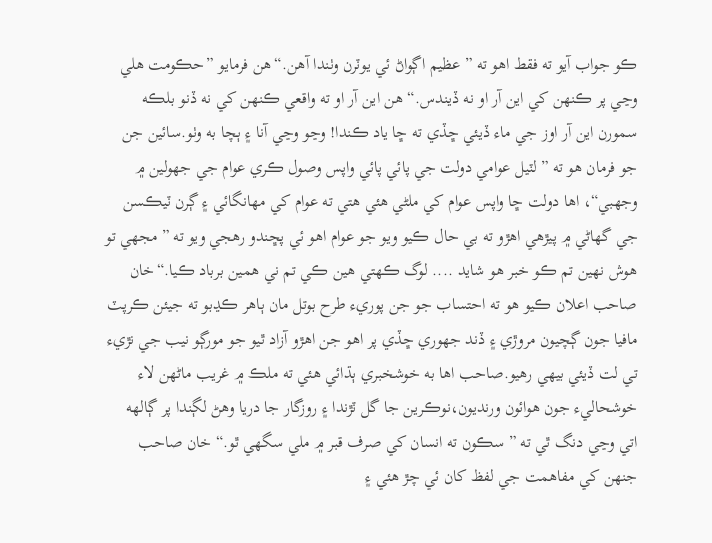ڪو جواب آيو ته فقط اهو ته ” عظيم اڳواڻ ئي يوٽرن وٺندا آهن.“هن فرمايو ”حڪومت هلي وڃي پر ڪنهن کي اين آر او نه ڏيندس.“ هن اين آر او ته واقعي ڪنهن کي نه ڏنو بلڪه سمورن اين آر اوز جي ماء ڏيئي ڇڏي ته ڇا ياد ڪندا! وڃو وڃي آنا ۽ ٻچا به وٺو.سائين جن جو فرمان هو ته ” لٽيل عوامي دولت جي پائي پائي واپس وصول ڪري عوام جي جھولين ۾ وجھبي“، اها دولت ڇا واپس عوام کي ملڻي هئي هتي ته عوام کي مهانگائي ۽ ڳرن ٽيڪسن جي گھاڻي ۾ پيڙهي اهڙو ته بي حال ڪيو ويو جو عوام اهو ئي پڇندو رهجي ويو ته ” مجهي تو هوش نهين تم ڪو خبر هو شايد .... لوگ ڪهتي هين ڪي تم ني همين برباد ڪيا.“خان صاحب اعلان ڪيو هو ته احتساب جو جن پوريء طرح بوتل مان ٻاهر ڪڍبو ته جيئن ڪرپٽ مافيا جون ڳچيون مروڙي ۽ ڏند جھوري ڇڏي پر اهو جن اهڙو آزاد ٿيو جو مورڳو نيب جي نڙيء تي لت ڏيئي بيهي رهيو.صاحب اها به خوشخبري ٻڌائي هئي ته ملڪ ۾ غريب ماڻهن لاء خوشحاليء جون هوائون ورنديون،نوڪرين جا گل ٽڙندا ۽ روزگار جا دريا وهڻ لڳندا پر ڳالهه اتي وڃي دنگ ٿي ته ” سڪون ته انسان کي صرف قبر ۾ ملي سگھي ٿو.“ خان صاحب جنهن کي مفاهمت جي لفظ کان ئي چڙ هئي ۽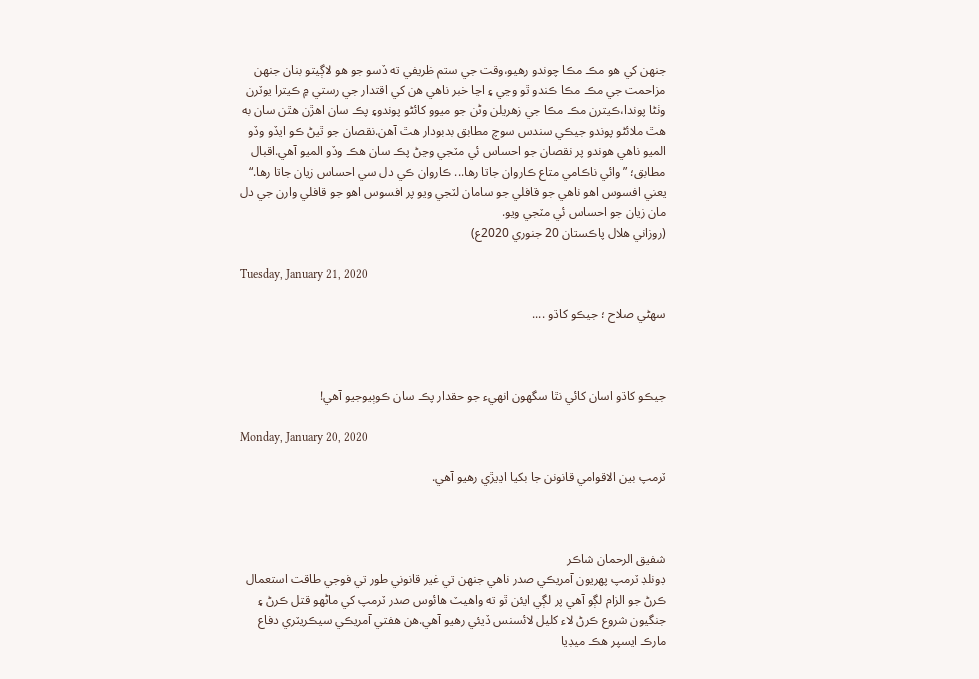جنهن کي هو مڪ مڪا چوندو رهيو،وقت جي ستم ظريفي ته ڏسو جو هو لاڳيتو بنان جنهن مزاحمت جي مڪ مڪا ڪندو ٿو وڃي ۽ اڃا خبر ناهي هن کي اقتدار جي رستي ۾ ڪيترا يوٽرن وٺڻا پوندا،ڪيترن مڪ مڪا جي زهريلن وڻن جو ميوو کائڻو پوندو۽ پڪ سان اهڙن هٿن سان به هٿ ملائڻو پوندو جيڪي سندس سوچ مطابق بدبودار هٿ آهن.نقصان جو ٿيڻ ڪو ايڏو وڏو الميو ناهي هوندو پر نقصان جو احساس ئي مٽجي وڃڻ پڪ سان هڪ وڏو الميو آهي.اقبال مطابق؛ ”وائي ناڪامي متاع ڪاروان جاتا رها... ڪاروان ڪي دل سي احساس زيان جاتا رها.“ يعني افسوس اهو ناهي جو قافلي جو سامان لٽجي ويو پر افسوس اهو جو قافلي وارن جي دل مان زيان جو احساس ئي مٽجي ويو.
(روزاني هلال پاڪستان 20 جنوري 2020ع)

Tuesday, January 21, 2020

سهڻي صلاح ؛ جيڪو کاڌو ....



جيڪو کاڌو اسان کائي نٿا سگھون انهيء جو حقدار پڪ سان ڪوٻيوجيو آهي!

Monday, January 20, 2020

ٽرمپ بين الاقوامي قانونن جا بکيا اڍيڙي رهيو آهي.



شفيق الرحمان شاڪر
ڊونلڊ ٽرمپ پهريون آمريڪي صدر ناهي جنهن تي غير قانوني طور تي فوجي طاقت استعمال ڪرڻ جو الزام لڳو آهي پر لڳي ايئن ٿو ته واهيٽ هائوس صدر ٽرمپ کي ماڻهو قتل ڪرڻ ۽ جنگيون شروع ڪرڻ لاء کليل لائسنس ڏيئي رهيو آهي.هن هفتي آمريڪي سيڪريٽري دفاع مارڪ ايسپر هڪ ميڊيا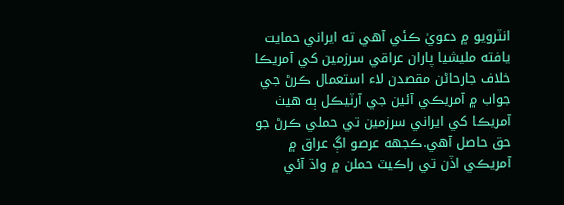انٽرويو ۾ دعويٰ ڪئي آهي ته ايراني حمايت يافته مليشيا پاران عراقي سرزمين کي آمريڪا خلاف جارحاڻن مقصدن لاء استعمال ڪرڻ جي جواب ۾ آمريڪي آئين جي آرٽيڪل ٻه هيٺ آمريڪا کي ايراني سرزمين تي حملي ڪرڻ جو حق حاصل آهي.ڪجهه عرصو اڳ عراق ۾ آمريڪي اڏن تي راڪيٽ حملن ۾ واڌ آئي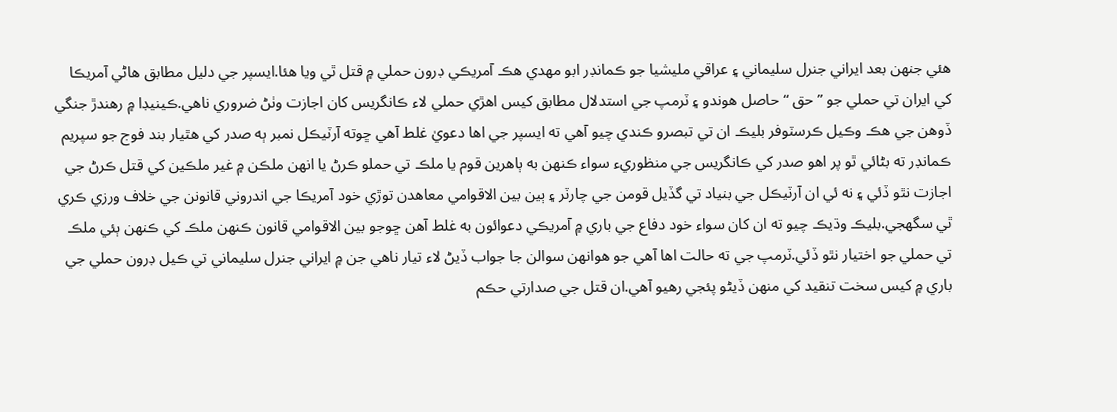هئي جنهن بعد ايراني جنرل سليماني ۽ عراقي مليشيا جو ڪمانڊر ابو مهدي هڪ آمريڪي ڊرون حملي ۾ قتل ٿي ويا هئا.ايسپر جي دليل مطابق هاڻي آمريڪا کي ايران تي حملي جو ”حق “حاصل هوندو ۽ ٽرمپ جي استدلال مطابق کيس اهڙي حملي لاء ڪانگريس کان اجازت وٺڻ ضروري ناهي.ڪينيڊا ۾ رهندڙ جنگي ڏوهن جي هڪ وڪيل ڪرسٽوفر بليڪ ان تي تبصرو ڪندي چيو آهي ته ايسپر جي اها دعويٰ غلط آهي ڇوته آرٽيڪل نمبر ٻه صدر کي هٿيار بند فوج جو سپريم ڪمانڊر ته بڻائي ٿو پر اهو صدر کي ڪانگريس جي منظوريء سواء ڪنهن به ٻاهرين قوم يا ملڪ تي حملو ڪرڻ يا انهن ملڪن ۾ غير ملڪين کي قتل ڪرڻ جي اجازت نٿو ڏئي ۽ نه ئي ان آرٽيڪل جي بنياد تي گڏيل قومن جي چارٽر ۽ ٻين بين الاقوامي معاهدن توڙي خود آمريڪا جي اندروني قانونن جي خلاف ورزي ڪري ٿي سگھجي.بليڪ وڌيڪ چيو ته ان کان سواء خود دفاع جي باري ۾ آمريڪي دعوائون به غلط آهن ڇوجو بين الاقوامي قانون ڪنهن ملڪ کي ڪنهن ٻئي ملڪ تي حملي جو اختيار نٿو ڏئي.ٽرمپ جي ته حالت اها آهي جو هوانهن سوالن جا جواب ڏيڻ لاء تيار ناهي جن ۾ ايراني جنرل سليماني تي ڪيل ڊرون حملي جي باري ۾ کيس سخت تنقيد کي منهن ڏيڻو پئجي رهيو آهي.ان قتل جي صدارتي حڪم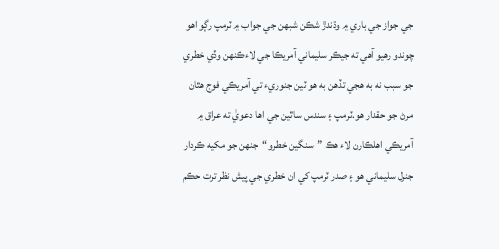جي جواز جي باري ۾ وڌندڙ شڪن شبهن جي جواب ۾ ٽرمپ رڳو اهو چوندو رهيو آهي ته جيڪر سليماني آمريڪا جي لاءڪنهن وڏي خطري جو سبب نه به هجي تڏهن به هو ٽين جنوريء تي آمريڪي فوج هٿان مرڻ جو حقدار هو.ٽرمپ ۽ سندس ساٿين جي اها دعويٰ ته عراق ۾ آمريڪي اهلڪارن لاء هڪ ”سنگين خطرو“جنهن جو مکيه ڪردار جنرل سليماني هو ۽ صدر ٽرمپ کي ان خطري جي پيش نظر ترت حڪم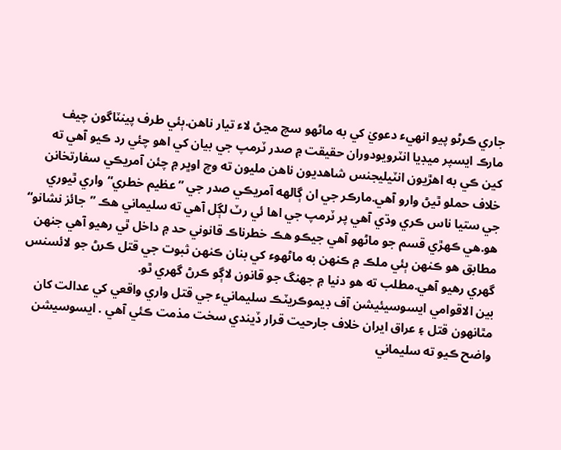جاري ڪرڻو پيو انهيء دعويٰ کي به ماڻهو سچ مڃڻ لاء تيار ناهن.ٻئي طرف پينٽاگون چيف مارڪ ايسپر ميڊيا انٽرويودوران حقيقت ۾ صدر ٽرمپ جي بيان کي اهو چئي رد ڪيو آهي ته کين ڪي به اهڙيون انٽيليجنس شاهديون ناهن مليون ته وچ اوڀر ۾ چئن آمريڪي سفارتخانن خلاف حملو ٿيڻ وارو آهي.مارڪر جي ان ڳالهه آمريڪي صدر جي ”عظيم خطري“ واري ٿيوري جي ستيا ناس ڪري وڌي آهي پر ٽرمپ جي اها ئي رٽ لڳل آهي ته سليماني هڪ ”جائز نشانو“ هو.هي ڪهڙي قسم جو ماڻهو آهي جيڪو هڪ خطرناڪ قانوني حد ۾ داخل ٿي رهيو آهي جنهن مطابق هو ڪنهن ٻئي ملڪ ۾ ڪنهن به ماڻهوء کي بنان ڪنهن ثبوت جي قتل ڪرڻ جو لائسنس گھري رهيو آهي.مطلب ته هو دنيا ۾ جھنگ جو قانون لاڳو ڪرڻ گھري ٿو.
بين الاقوامي ايسوسيئيشن آف ڊيموڪريٽڪ سليمانيء جي قتل واري واقعي کي عدالت کان مٿانهون قتل ۽ عراق ايران خلاف جارحيت قرار ڏيندي سخت مذمت ڪئي آهي . ايسوسيشن واضح ڪيو ته سليماني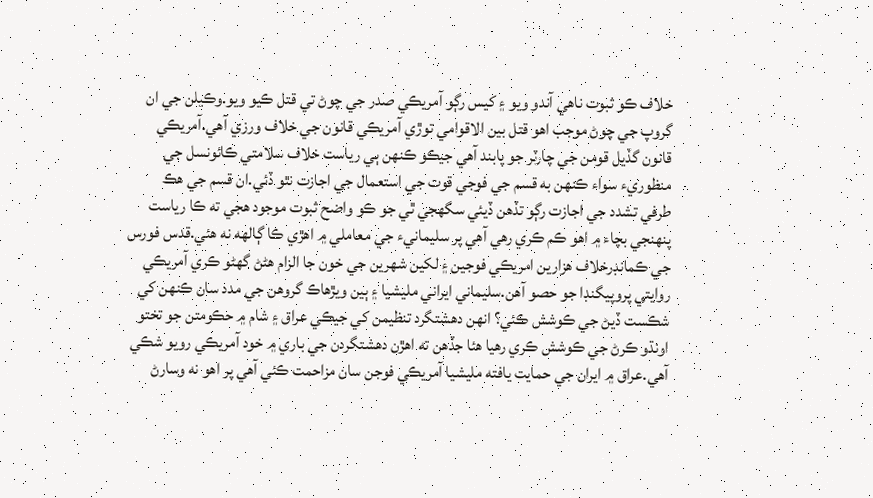خلاف ڪو ثبوت ناهي آندو ويو ۽ کيس رڳو آمريڪي صدر جي چوڻ تي قتل ڪيو ويو.وڪيلن جي ان گروپ جي چوڻ موجب اهو قتل بين الاقوامي توڙي آمريڪي قانون جي خلاف ورزي آهي.آمريڪي قانون گڏيل قومن جي چارٽر جو پابند آهي جيڪو ڪنهن ٻي رياست خلاف سلامتي ڪائونسل جي منظوريء سواء ڪنهن به قسم جي فوجي قوت جي استعمال جي اجازت نٿو ڏئي.ان قسم جي هڪ طرفي تشدد جي اجازت رڳو تڏهن ڏيئي سگھجي ٿي جو ڪو واضح ثبوت موجود هجي ته ڪا رياست پنهنجي بچاء ۾ اهو ڪم ڪري رهي آهي پر سليمانيء جي معاملي ۾ اهڙي ڪا ڳالهه نه هئي.قدس فورس جي ڪمانڊرخلاف هزارين امريڪي فوجين ۽ لکين شهرين جي خون جا الزام هڻڻ گھڻو ڪري آمريڪي روايتي پروپيگنڊا جو حصو آهن.سليماني ايراني مليشيا ۽ ٻين ويڙهاڪ گروهن جي مدد سان ڪنهن کي شڪست ڏيڻ جي ڪوشش ڪئي؟ انهن دهشتگرد تنظيمن کي جيڪي عراق ۽ شام ۾ حڪومتن جو تختو اونڌو ڪرڻ جي ڪوشش ڪري رهيا هئا جڏهن ته اهڙن دهشتگردن جي باري ۾ خود آمريڪي رويو شڪي آهي.عراق ۾ ايران جي حمايت يافته مليشيا آمريڪي فوجن سان مزاحمت ڪئي آهي پر اهو نه وسارڻ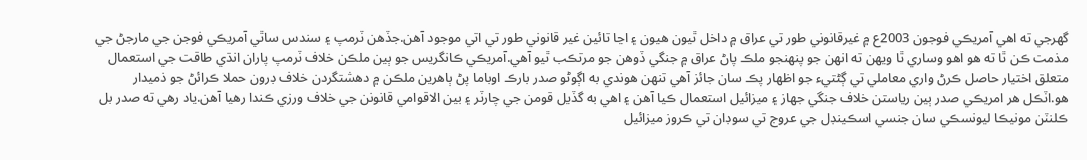گھرجي ته اهي آمريڪي فوجون 2003ع ۾ غيرقانوني طور تي عراق ۾ داخل ٿيون هيون ۽ اڃا تائين غير قانوني طور تي اتي موجود آهن.جڏهن ٽرمپ ۽ سندس ساٿي آمريڪي فوجن جي مارجڻ جي مذمت ڪن ٿا ته هو اهو وساري ٿا ويهن ته انهن جو پنهنجو ملڪ پاڻ عراق ۾ جنگي ڏوهن جو مرتڪب ٿيو آهي.آمريڪي ڪانگريس جو ٻين ملڪن خلاف ٽرمپ پاران انڌي طاقت جي استعمال متعلق اختيار حاصل ڪرڻ واري معاملي تي ڳڻتيء جو اظهار پڪ سان جائز آهي تنهن هوندي به اڳوڻو صدر بارڪ اوباما پڻ ٻاهرين ملڪن ۾ دهشتگردن خلاف ڊرون حملا ڪرائڻ جو ذميدار هو.اٽڪل هر امريڪي صدر ٻين رياستن خلاف جنگي جهاز ۽ ميزائيل استعمال ڪيا آهن ۽ اهي به گڏيل قومن جي چارٽر ۽ بين الاقوامي قانونن جي خلاف ورزي ڪندا رهيا آهن.ياد رهي ته صدر بل ڪلنٽن مونيڪا ليونسڪي سان جنسي اسڪينڊل جي عروج تي سوڊان تي ڪروز ميزائيل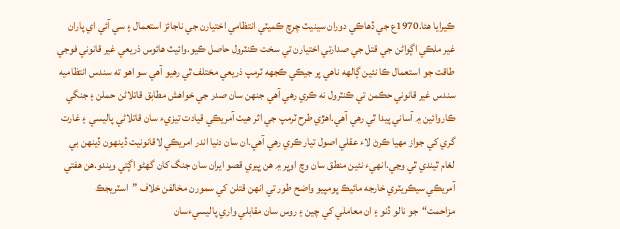ڪيرايا هئا.1970ع جي ڏهاڪي دوران سينيٽ چرچ ڪميٽي انتظامي اختيارن جي ناجائز استعمال ۽ سي آئي اي پاران غير ملڪي اڳواڻن جي قتل جي صدارتي اختيارن تي سخت ڪنٽرول حاصل ڪيو.وائيٽ هائوس ذريعي غير قانوني فوجي طاقت جو استعمال ڪا نئين ڳالهه ناهي پر جيڪي ڪجهه ٽرمپ ذريعي مختلف ٿي رهيو آهي سو اهو ته سندس انتظاميه سندس غير قانوني حڪمن تي ڪنٽرول نه ڪري رهي آهي جنهن سان صدر جي خواهش مطابق قاتلاڻن حملن ۽ جنگي ڪاروائين ۾ آساني پيدا ٿي رهي آهي.اهڙي طرح ٽرمپ جي اثر هيٺ آمريڪي قيادت تيزيء سان قاتلاڻي پاليسي ۽ غارت گري کي جواز مهيا ڪرڻ لاء عقلي اصول تيار ڪري رهي آهي.ان سان دنيا اندر امريڪي لاقانونيت ڏينهون ڏينهن بي لغام ٿيندي ٿي وڃي.انهيء نئين منطق سان وچ اوڀر ۾ هن ڀيري قصو ايران سان جنگ کان گھڻو اڳتي ويندو.هن هفتي آمريڪي سيڪريٽري خارجه مائيڪ پومپيو واضح طور تي انهن قتلن کي سمورن مخالفن خلاف ”اسٽريجڪ مزاحمت“جو نالو ڏنو ۽ ان معاملي کي چين ۽ روس سان مقابلي واري پاليسيءسان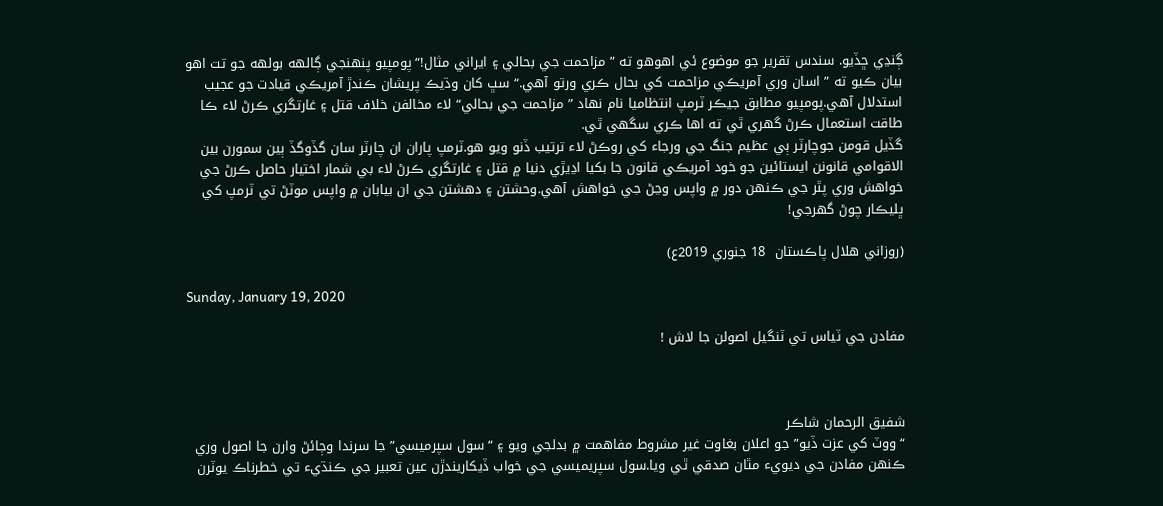ڳنڍي ڇڏيو. سندس تقرير جو موضوع ئي اهوهو ته ” مزاحمت جي بحالي ۽ ايراني مثال!“پومپيو پنهنجي ڳالهه بولهه جو تت اهو بيان ڪيو ته ” اسان وري آمريڪي مزاحمت کي بحال ڪري ورتو آهي.“ سڀ کان وڌيڪ پريشان ڪندڙ آمريڪي قيادت جو عجيب استدلال آهي.پومپيو مطابق جيڪر ٽرمپ انتظاميا نام نهاد ”مزاحمت جي بحالي“ لاء مخالفن خلاف قتل ۽ غارتگري ڪرڻ لاء ڪا طاقت استعمال ڪرڻ گھري ٿي ته اها ڪري سگھي ٿي.
گڏيل قومن جوچارٽر ٻي عظيم جنگ جي ورجاء کي روڪڻ لاء ترتيب ڏنو ويو هو.ٽرمپ پاران ان چارٽر سان گڏوگڏ ٻين سمورن بين الاقوامي قانونن ايستائين جو خود آمريڪي قانون جا بکيا اڍيڙي دنيا ۾ قتل ۽ غارتگري ڪرڻ لاء بي شمار اختيار حاصل ڪرڻ جي خواهش وري پٿر جي ڪنهن دور ۾ واپس وڃڻ جي خواهش آهي.وحشتن ۽ دهشتن جي ان بيابان ۾ واپس موٽڻ تي ٽرمپ کي ڀليڪار چوڻ گھرجي!

(روزاني هلال پاڪستان  18 جنوري 2019ع)

Sunday, January 19, 2020

مفادن جي ٽياس تي ٽنگيل اصولن جا لاش !



شفيق الرحمان شاڪر
“ووٽ کي عزت ڏيو” جو اعلان بغاوت غير مشروط مفاهمت ۾ بدلجي ويو ۽ “سول سپرميسي” جا سرندا وڄائڻ وارن جا اصول وري ڪنهن مفادن جي ديويء مٿان صدقي ٿي ويا.سول سپريميسي جي خواب ڏيکاريندڙن عين تعبير جي ڪنڌيء تي خطرناڪ يوٽرن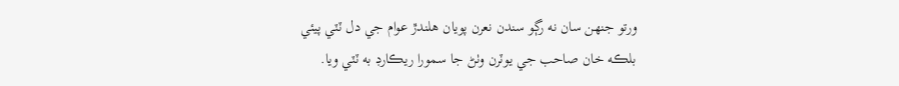ورتو جنهن سان نه رڳو سندن نعرن پويان هلندڙ عوام جي دل ٽٽي پيئي بلڪه خان صاحب جي يوٽرن وٺڻ جا سمورا ريڪارڊ به ٽٽي ويا.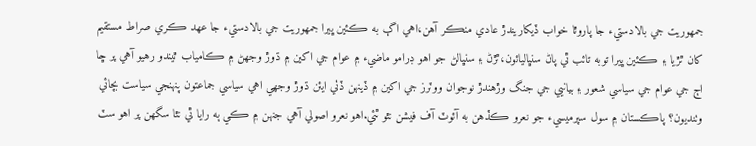جمهوريت جي بالادستيء جا پاروٿا خواب ڏيکاريندڙ عادي منڪر آهن،اهي اڳ به ڪئين ڀيرا جمهوريت جي بالادستيء جا عهد ڪري صراط مستقيم کان ٿڙيا ۽ ڪئين ڀيرا توبه تائب ٿي پاڻ سنڀاليائون،ٿڙڻ ۽ سنڀالڻ جو اهو ڊرامو ماضيء ۾ عوام جي اکين ۾ ڌوڙ وجھڻ ۾ ڪامياب ٿيندو رهيو آهي پر ڇا اڄ جي عوام جي سياسي شعور ۽ بيانيي جي جنگ وڙهندڙ نوجوان ووٽرز جي اکين ۾ ڏينهن ڏٺي ايئن ڌوڙ وجھي اهي سياسي جماعتون پنهنجي سياست بچائي وٺنديون؟ پاڪستان ۾ سول سپرميسيء جو نعرو ڪڏهن به آئوٽ آف فيشن نٿو ٿئي.اهو نعرو اصولي آهي جنهن ۾ ڪي ٻه رايا ٿي نٿا سگھن پر اهو سٽ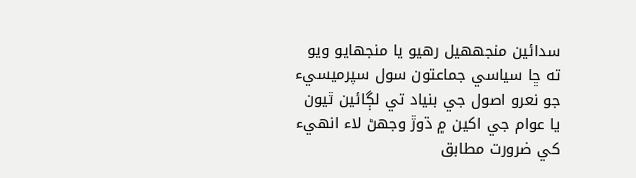سدائين منجھهيل رهيو يا منجھايو ويو ته ڇا سياسي جماعتون سول سپرميسيء جو نعرو اصول جي بنياد تي لڳائين ٿيون يا عوام جي اکين ۾ ڌوڙ وجھڻ لاء انهيء کي ضرورت مطابق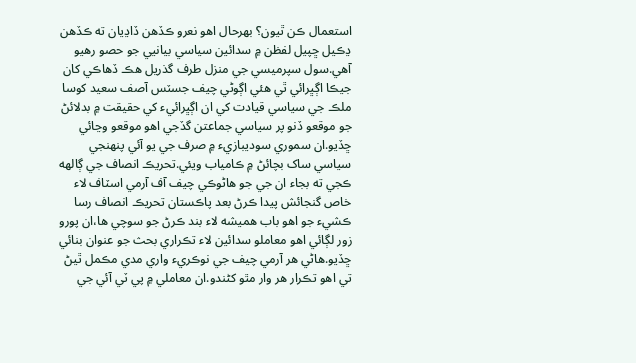استعمال ڪن ٿيون؟ بهرحال اهو نعرو ڪڏهن ڏاڍيان ته ڪڏهن ڍڪيل ڇپيل لفظن ۾ سدائين سياسي بيانيي جو حصو رهيو آهي.سول سپرميسي جي منزل طرف گذريل هڪ ڏهاڪي کان جيڪا اڳڀرائي ٿي هئي اڳوڻي چيف جسٽس آصف سعيد کوسا ملڪ جي سياسي قيادت کي ان اڳڀرائيء کي حقيقت ۾ بدلائڻ جو موقعو ڏنو پر سياسي جماعتن گڏجي اهو موقعو وڃائي ڇڏيو.ان سموري سوديبازيء ۾ صرف جي يو آئي پنهنجي سياسي ساک بچائڻ ۾ ڪامياب ويئي.تحريڪ انصاف جي ڳالهه ڪجي ته بجاء ان جي جو هاڻوڪي چيف آف آرمي اسٽاف لاء خاص گنجائش پيدا ڪرڻ بعد پاڪستان تحريڪ انصاف رسا ڪشيء جو اهو باب هميشه لاء بند ڪرڻ جو سوچي ها،ان پورو زور لڳائي اهو معاملو سدائين لاء تڪراري بحث جو عنوان بنائي ڇڏيو.هاڻي هر آرمي چيف جي نوڪريء واري مدي مڪمل ٿيڻ تي اهو تڪرار هر وار مٿو کڻندو.ان معاملي ۾ پي ٽي آئي جي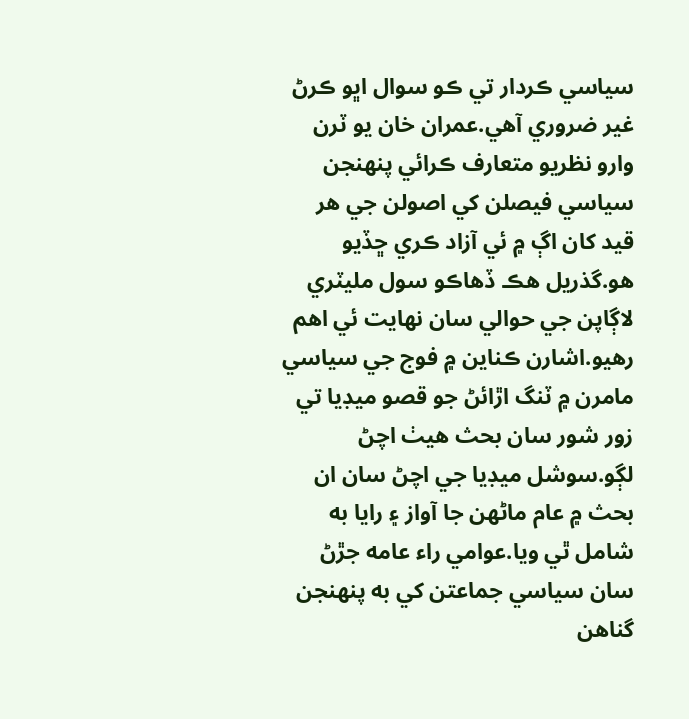سياسي ڪردار تي ڪو سوال اڀو ڪرڻ غير ضروري آهي.عمران خان يو ٽرن وارو نظريو متعارف ڪرائي پنهنجن سياسي فيصلن کي اصولن جي هر قيد کان اڳ ۾ ئي آزاد ڪري ڇڏيو هو.گذريل هڪ ڏهاڪو سول مليٽري لاڳاپن جي حوالي سان نهايت ئي اهم رهيو.اشارن ڪناين ۾ فوج جي سياسي مامرن ۾ ٽنگ اڙائڻ جو قصو ميڊيا تي زور شور سان بحث هيٺ اچڻ لڳو.سوشل ميڊيا جي اچڻ سان ان بحث ۾ عام ماڻهن جا آواز ۽ رايا به شامل ٿي ويا.عوامي راء عامه جڙڻ سان سياسي جماعتن کي به پنهنجن گناهن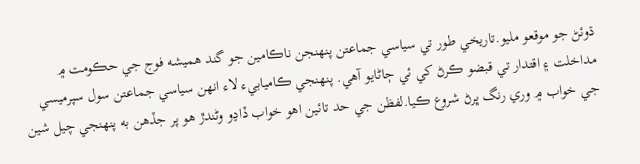ڌوئڻ جو موقعو مليو.تاريخي طور تي سياسي جماعتن پنهنجن ناڪامين جو گند هميشه فوج جي حڪومت ۾ مداخلت ۽ اقتدار تي قبضو ڪرڻ کي ئي ڄاڻايو آهي. پنهنجي ڪاميابيء لاء انهن سياسي جماعتن سول سپرميسي جي خواب ۾ وري رنگ ڀرڻ شروع ڪيا.لفظن جي حد تائين اهو خواب ڏاڍو وڻندڙ هو پر جڏهن به پنهنجي چيل شين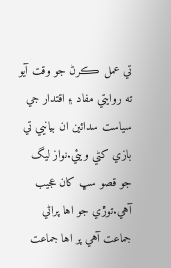تي عمل ڪرڻ جو وقت آيو ته روايتي مفاد ۽ اقتدار جي سياست سدائين ان بيانيي تي بازي کڻي ويئي.نواز ليگ جو قصو سڀ کان عجيب آهي.توڙي جو اها پراڻي جماعت آهي پر اها جماعت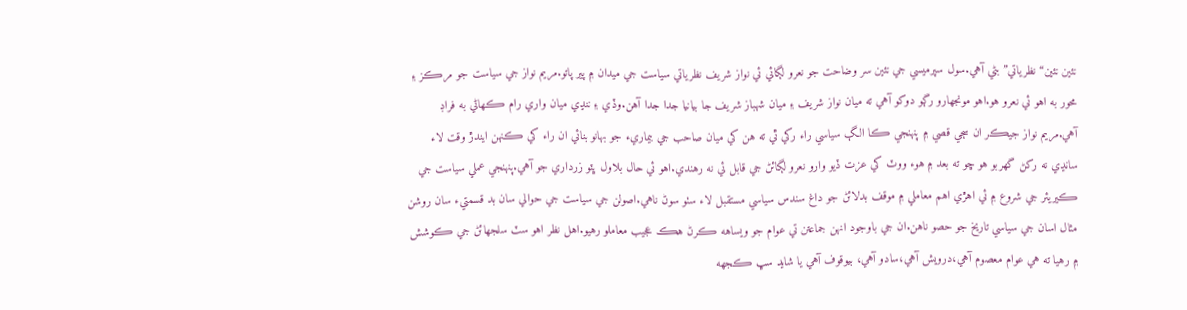نئين نئين“ نظرياتي” بڻي آهي.سول سپرميسي جي نئين سر وضاحت جو نعرو لڳائي ئي نواز شريف نظرياتي سياست جي ميدان ۾ پير پاتو.مريم نواز جي سياست جو مرڪز ۽ محور به اهو ئي نعرو هو.اهو مونجھارو رڳو دوکو آهي ته ميان نواز شريف ۽ ميان شهباز شريف جا بيانيا جدا جدا آهن.وڏي ۽ ننڍي ميان واري رام ڪهاڻي به فراڊ آهي.مريم نواز جيڪر ان سڄي قصي ۾ پنهنجي ڪا الڳ سياسي راء رکي ٿي ته هن کي ميان صاحب جي بيماريء جو بهانو بنائي ان راء کي ڪنهن ايندڙ وقت لاء سانڍي نه رکڻ گھربو هو ڇو ته بعد ۾ هوء ووٽ کي عزت ڏيو وارو نعرو لڳائڻ جي قابل ئي نه رهندي.اهو ئي حال بلاول ڀٽو زرداري جو آهي.پنهنجي عملي سياست جي ڪيريئر جي شروع ۾ ئي اهڙي اهم معاملي ۾ موقف بدلائڻ جو داغ سندس سياسي مستقبل لاء سٺو سوڻ ناهي.اصولن جي سياست جي حوالي سان بد قسمتيء سان روشن مثال اسان جي سياسي تاريخ جو حصو ناهن.ان جي باوجود انهن جماعتن تي عوام جو ويساهه ڪرڻ هڪ عجيب معاملو رهيو.اهل نظر اهو سٽ سلجھائڻ جي ڪوشش ۾ رهيا ته هي عوام معصوم آهي،درويش آهي،سادو آهي، بيوقوف آهي يا شايد سڀ ڪجهه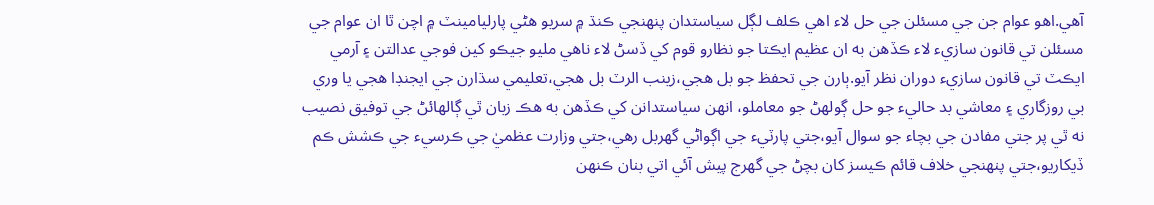آهي.اهو عوام جن جي مسئلن جي حل لاء اهي ڪلف لڳل سياستدان پنهنجي ڪنڌ ۾ سريو هڻي پارليامينٽ ۾ اچن ٿا ان عوام جي مسئلن تي قانون سازيء لاء ڪڏهن به ان عظيم ايڪتا جو نظارو قوم کي ڏسڻ لاء ناهي مليو جيڪو کين فوجي عدالتن ۽ آرمي ايڪٽ تي قانون سازيء دوران نظر آيو.ٻارن جي تحفظ جو بل هجي،زينب الرٽ بل هجي،تعليمي سڌارن جي ايجنڊا هجي يا وري بي روزگاري ۽ معاشي بد حاليء جو حل ڳولهڻ جو معاملو، انهن سياستدانن کي ڪڏهن به هڪ زبان ٿي ڳالهائڻ جي توفيق نصيب نه ٿي پر جتي مفادن جي بچاء جو سوال آيو،جتي پارٽيء جي اڳواڻي گھربل رهي،جتي وزارت عظميٰ جي ڪرسيء جي ڪشش ڪم ڏيکاريو،جتي پنهنجي خلاف قائم ڪيسز کان بچڻ جي گھرج پيش آئي اتي بنان ڪنهن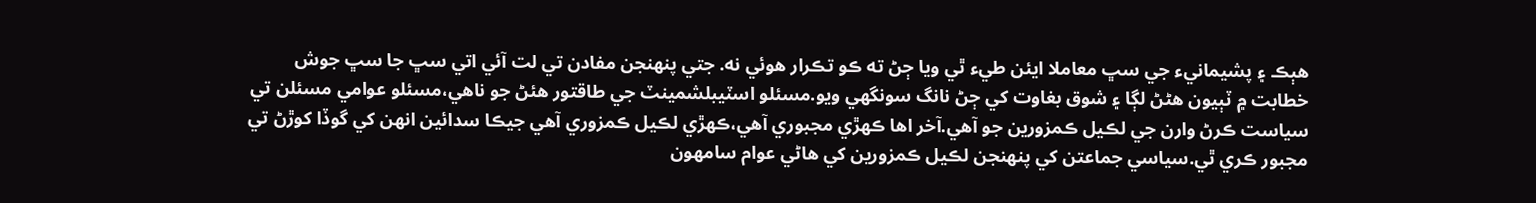هٻڪ ۽ پشيمانيء جي سڀ معاملا ايئن طيء ٿي ويا ڄڻ ته ڪو تڪرار هوئي نه. جتي پنهنجن مفادن تي لت آئي اتي سڀ جا سڀ جوش خطابت ۾ ٽٻيون هڻڻ لڳا ۽ شوق بغاوت کي ڄڻ نانگ سونگھي ويو.مسئلو اسٽيبلشمينٽ جي طاقتور هئڻ جو ناهي،مسئلو عوامي مسئلن تي سياست ڪرڻ وارن جي لڪيل ڪمزورين جو آهي.آخر اها ڪهڙي مجبوري آهي،ڪهڙي لڪيل ڪمزوري آهي جيڪا سدائين انهن کي گوڏا کوڙڻ تي مجبور ڪري ٿي.سياسي جماعتن کي پنهنجن لڪيل ڪمزورين کي هاڻي عوام سامهون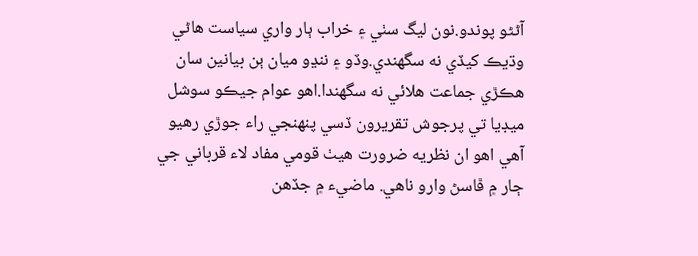آڻڻو پوندو.نون ليگ سٺي ۽ خراب ٻار واري سياست هاڻي وڌيڪ کيڏي نه سگھندي.وڏو ۽ ننڍو ميان ٻن بيانين سان هڪڙي جماعت هلائي نه سگھندا.اهو عوام جيڪو سوشل ميڊيا تي پرجوش تقريرون ڏسي پنهنجي راء جوڙي رهيو آهي اهو ان نظريه ضرورت هيٺ قومي مفاد لاء قرباني جي ڄار ۾ ڦاسڻ وارو ناهي. ماضيء ۾ جڏهن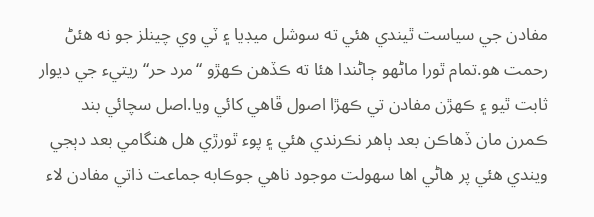مفادن جي سياست ٿيندي هئي ته سوشل ميڊيا ۽ ٽي وي چينلز جو نه هئڻ رحمت هو.تمام ٿورا ماڻهو ڄاڻندا هئا ته ڪڏهن ڪهڙو “مرد حر“ ريتيء جي ديوار ثابت ٿيو ۽ ڪهڙن مفادن تي ڪهڙا اصول ڦاهي کائي ويا.اصل سچائي بند ڪمرن مان ڏهاڪن بعد ٻاهر نڪرندي هئي ۽ پوء ٿورڙي هل هنگامي بعد دٻجي ويندي هئي پر هاڻي اها سهولت موجود ناهي جوڪابه جماعت ذاتي مفادن لاء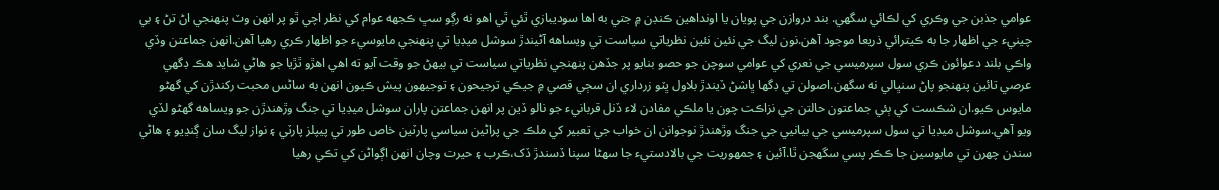عوامي جذبن جي وڪري کي لڪائي سگھي. بند دروازن جي پويان يا اونداهين ڪنڊن ۾ جتي به اها سوديبازي ٿئي ٿي اهو نه رڳو سڀ ڪجهه عوام کي نظر اچي ٿو پر انهن وٽ پنهنجي اڻ تڻ ۽ بي چينيء جي اظهار جا به ڪيترائي ذريعا موجود آهن.نون ليگ جي نئين نئين نظرياتي سياست تي ويساهه آڻيندڙ سوشل ميڊيا تي پنهنجي مايوسيء جو اظهار ڪري رهيا آهن.انهن جماعتن وڏي واڪي بلند دعوائون ڪري سول سپرميسي جي نعري کي عوامي سوچن جو حصو بنايو پر جڏهن پنهنجي نظرياتي سياست تي بيهڻ جو وقت آيو ته اهي اهڙو ٿڙيا جو هاڻي شايد هڪ ڊگھي عرصي تائين پنهنجو پاڻ سنڀالي نه سگھن.اصولن تي ڊگھا ڀاشڻ ڏيندڙ بلاول ڀٽو زرداري ان سڄي قصي ۾ جيڪي ترجيحون ۽ توجيهون پيش ڪيون انهن به ساڻس محبت رکندڙن کي گھڻو مايوس ڪيو.ان شڪست کي ٻئي جماعتون حالتن جي نزاڪت چون يا ملڪي مفادن لاء ڏنل قربانيء جو نالو ڏين پر انهن جماعتن پاران سوشل ميڊيا تي جنگ وڙهندڙن جو ويساهه گھڻو لڏي ويو آهي.سوشل ميڊيا تي سول سپرميسي جي بيانيي جي جنگ وڙهندڙ نوجوانن ان خواب جي تعبير کي ملڪ جي پراڻين سياسي پارٽين خاص طور تي پيپلز پارٽي ۽ نواز ليگ سان ڳنڍيو ۽ هاڻي سندن چهرن تي مايوسين جا ڪڪر پسي سگھجن ٿا.آئين ۽ جمهوريت جي بالادستيء جا سهڻا سپنا ڏسندڙ ڏک،ڪرب ۽ حيرت وچان انهن اڳواڻن کي تڪي رهيا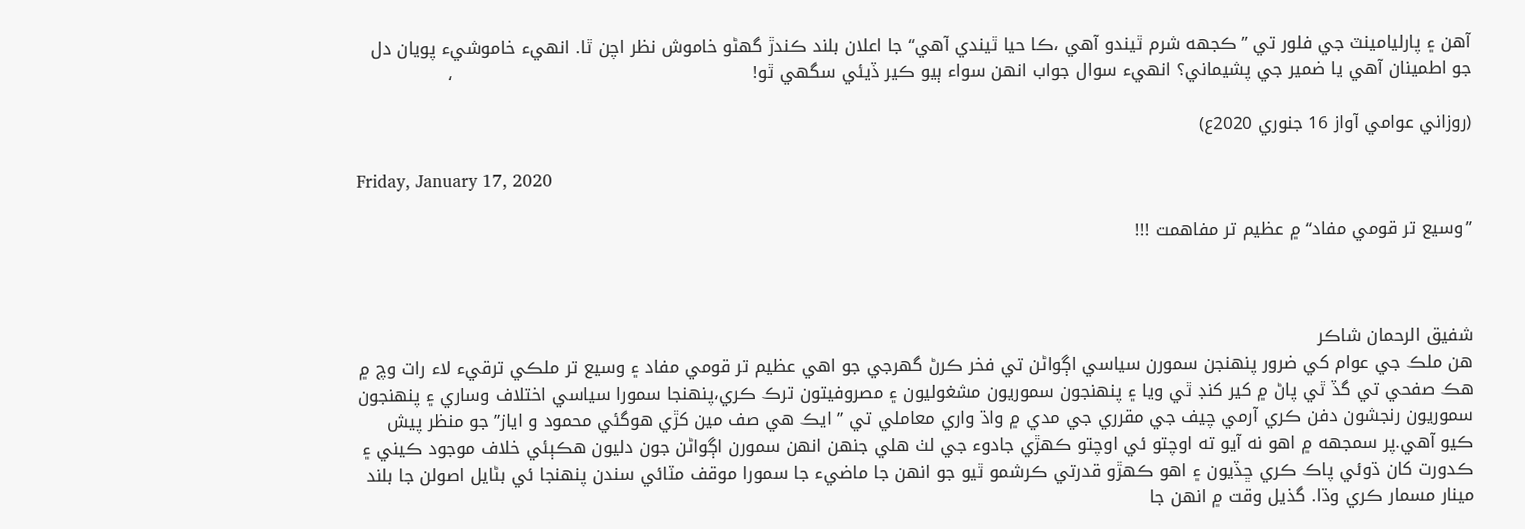آهن ۽ پارليامينٽ جي فلور تي ”ڪجهه شرم ٿيندو آهي ،ڪا حيا ٿيندي آهي“ جا اعلان بلند ڪندڙ گھڻو خاموش نظر اچن ٿا. انهيء خاموشيء پويان دل جو اطمينان آهي يا ضمير جي پشيماني؟ انهيء سوال جواب انهن سواء ٻيو ڪير ڏيئي سگھي ٿو!                                                    ،

(روزاني عوامي آواز 16 جنوري 2020ع)

Friday, January 17, 2020

”وسيع تر قومي مفاد“ ۾ عظيم تر مفاهمت !!!



شفيق الرحمان شاڪر
هن ملڪ جي عوام کي ضرور پنهنجن سمورن سياسي اڳواڻن تي فخر ڪرڻ گھرجي جو اهي عظيم تر قومي مفاد ۽ وسيع تر ملڪي ترقيء لاء رات وچ ۾ هڪ صفحي تي گڏ ٿي پاڻ ۾ کير کنڊ ٿي ويا ۽ پنهنجون سموريون مشغوليون ۽ مصروفيتون ترڪ ڪري،پنهنجا سمورا سياسي اختلاف وساري ۽ پنهنجون سموريون رنجشون دفن ڪري آرمي چيف جي مقرري جي مدي ۾ واڌ واري معاملي تي ” ايڪ هي صف مين کڙي هوگئي محمود و اياز” جو منظر پيش ڪيو آهي.پر سمجهه ۾ اهو نه آيو ته اوچتو ئي اوچتو ڪهڙي جادوء جي لٺ هلي جنهن انهن سمورن اڳواڻن جون دليون هڪٻئي خلاف موجود ڪيني ۽ ڪدورت کان ڌوئي پاڪ ڪري ڇڏيون ۽ اهو ڪهڙو قدرتي ڪرشمو ٿيو جو انهن جا ماضيء جا سمورا موقف مٽائي سندن پنهنجا ئي بڻايل اصولن جا بلند مينار مسمار ڪري وڌا. گذيل وقت ۾ انهن جا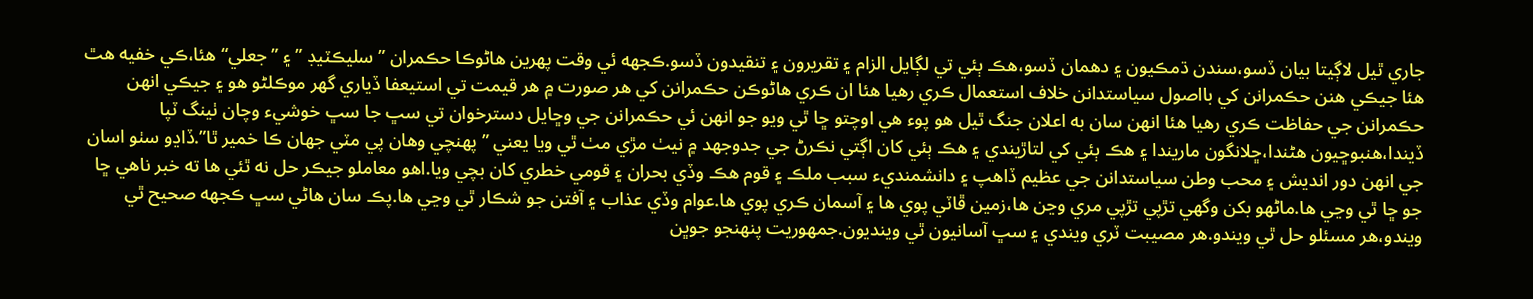جاري ٿيل لاڳيتا بيان ڏسو،سندن ڌمڪيون ۽ دهمان ڏسو،هڪ ٻئي تي لڳايل الزام ۽ تقريرون ۽ تنقيدون ڏسو.ڪجهه ئي وقت پهرين هاڻوڪا حڪمران ” سليڪٽيڊ ” ۽ ”جعلي“ هئا،ڪي خفيه هٿ هئا جيڪي هنن حڪمرانن کي بااصول سياستدانن خلاف استعمال ڪري رهيا هئا ان ڪري هاڻوڪن حڪمرانن کي هر صورت ۾ هر قيمت تي استيعفا ڏياري گھر موڪلڻو هو ۽ جيڪي انهن حڪمرانن جي حفاظت ڪري رهيا هئا انهن سان به اعلان جنگ ٿيل هو پوء هي اوچتو ڇا ٿي ويو جو انهن ئي حڪمرانن جي وڇايل دسترخوان تي سڀ جا سڀ خوشيء وچان ٺينگ ٽپا ڏيندا،هنبوڇيون هڻندا،ڇلانگون ماريندا ۽ هڪ ٻئي کي لتاڙيندي ۽ هڪ ٻئي کان اڳتي نڪرڻ جي جدوجهد ۾ نيٺ مڙي مٺ ٿي ويا يعني ” پهنچي وهان پي مٽي جهان ڪا خمير ٿا”.ڏاڍو سٺو اسان جي انهن دور انديش ۽ محب وطن سياستدانن جي عظيم ڏاهپ ۽ دانشمنديء سبب ملڪ ۽ قوم هڪ وڏي بحران ۽ قومي خطري کان بچي ويا.اهو معاملو جيڪر حل نه ٿئي ها ته خبر ناهي ڇا جو ڇا ٿي وڃي ها.ماڻهو بکن وگھي تڙپي تڙپي مري وڃن ها،زمين ڦاٽي پوي ها ۽ آسمان ڪري پوي ها.عوام وڏي عذاب ۽ آفتن جو شڪار ٿي وڃي ها.پڪ سان هاڻي سڀ ڪجهه صحيح ٿي ويندو،هر مسئلو حل ٿي ويندو.هر مصيبت ٽري ويندي ۽ سڀ آسانيون ٿي وينديون.جمهوريت پنهنجو جوڀن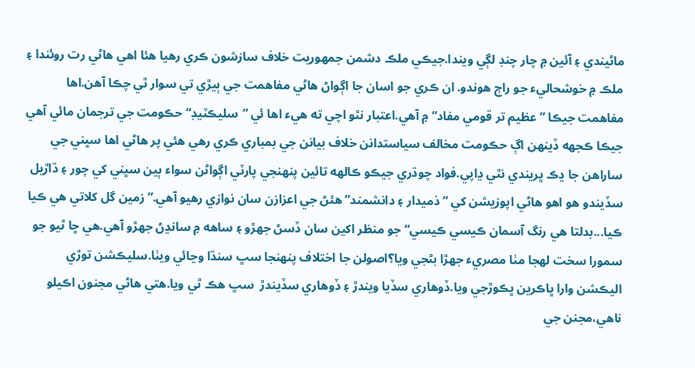ماڻيندي ۽ آئين ۾ چار چنڊ لڳي ويندا.جيڪي ملڪ دشمن جمهوريت خلاف سازشون ڪري رهيا هئا اهي هاڻي رت روئندا ۽ ملڪ ۾ خوشحاليء جو راڄ هوندو. ان ڪري جو اسان جا اڳواڻ هاڻي مفاهمت جي ٻيڙي تي سوار ٿي چڪا آهن.اها مفاهمت جيڪا ”عظيم تر قومي مفاد“ ۾ آهي.اعتبار نٿو اچي ته هيء اها ئي ”سليڪٽيڊ“ حڪومت جي ترجمان مائي آهي جيڪا ڪجهه ڏينهن اڳ حڪومت مخالف سياستدانن خلاف بيانن جي بمباري ڪري رهي هئي پر هاڻي اها سڀني جي ساراهن جا ڍڪ ڀريندي نٿي ڍاپي.فواد چوڌري جيڪو ڪالهه تائين پنهنجي پارٽي اڳواڻن سواء ٻين سڀني کي چور ۽ ڌاڙيل سڏيندو هو اهو هاڻي اپوزيشن کي ”ذميدار ۽ دانشمند” هئڻ جي اعزازن سان نوازي رهيو آهي.” زمين گل کلاتي هي ڪيا ڪيا...بدلتا هي رنگ آسمان ڪيسي ڪيسي“جو منظر اکين سان ڏسڻ جهڙو ۽ ساهه ۾ سانڍڻ جهڙو آهي.هي ڇا ٿيو جو سمورا سخت لهجا مٺا مصريء جهڙا بڻجي ويا؟اصولن جا اختلاف پنهنجا سڀ سنڌا وڃائي ويٺا.سليڪشن توڙي اليڪشن وارا ڀاڪرين ڀڪوڙجي ويا.ڏوهاري سڏيا ويندڙ ۽ ڏوهاري سڏيندڙ  سڀ هڪ ٿي ويا.هتي هاڻي مجنون اڪيلو ناهي،مجنن جي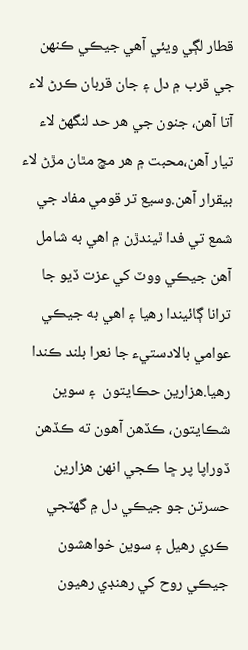قطار لڳي ويئي آهي جيڪي ڪنهن جي قرب ۾ دل ۽ جان قربان ڪرڻ لاء آتا آهن، جنون جي هر حد لنگھڻ لاء تيار آهن،محبت ۾ هر مچ مٿان مڙڻ لاء بيقرار آهن.وسيع تر قومي مفاد جي شمع تي فدا ٿيندڙن ۾ اهي به شامل آهن جيڪي ووٽ کي عزت ڏيو جا ترانا ڳائيندا رهيا ۽ اهي به جيڪي عوامي بالادستيء جا نعرا بلند ڪندا رهيا.هزارين حڪايتون  ۽ سوين شڪايتون، ڪڏهن آهون ته ڪڏهن ڏوراپا پر ڇا ڪجي انهن هزارين حسرتن جو جيڪي دل ۾ گھٽجي ڪري رهيل ۽ سوين خواهشون جيڪي روح کي رهنڊي رهيون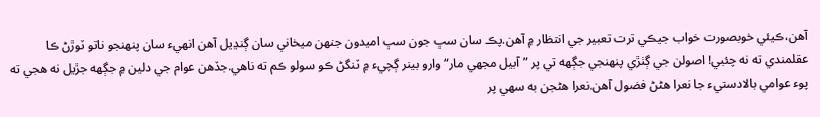آهن،ڪيئي خوبصورت خواب جيڪي ترت تعبير جي انتظار ۾ آهن.پڪ سان سڀ جون سڀ اميدون جنهن ميخاني سان ڳنڍيل آهن انهيء سان پنهنجو ناتو ٽوڙڻ ڪا عقلمندي ته نه چئبي! اصولن جي ڳٺڙي پنهنجي جڳهه تي پر ”آبيل مجهي مار“ وارو بينر ڳچيء ۾ ٽنگڻ ڪو سولو ڪم ته ناهي.جڏهن عوام جي دلين ۾ جڳهه جڙيل نه هجي ته پوء عوامي بالادستيء جا نعرا هڻڻ فضول آهن.نعرا هڻجن به سهي پر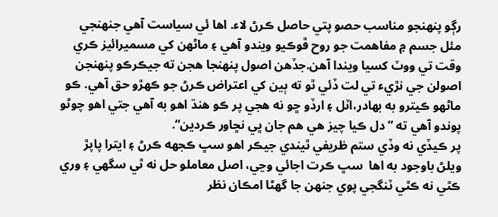رڳو پنهنجو مناسب حصو پتي حاصل ڪرڻ لاء. اها ئي سياست آهي جنهنجي مئل جسم ۾ مفاهمت جو روح ڦوڪيو ويندو آهي ۽ ماڻهن کي مسميرائيز ڪري وقت تي ووٽ کسيا ويندا آهن.جڏهن اصول پنهنجا هجن ته جيڪرڪو پنهنجن اصولن جي نڙيء تي لت ڏئي ٿو ته ٻين کي اعتراض ڪرڻ جو ڪهڙو حق آهي. ڪو ماڻهو ڪيترو به بهادر،اٽل ۽ ارڏو ڇو نه هجي پر ڪو هنڌ اهو به آهي جتي اهو چوڻو پوندو آهي ته ” دل ڪيا چيز هي هم جان ڀي نڇاور ڪردين“.
پر ڪيڏي نه وڏي ستم ظريفي ٿيندي جيڪر اهو سڀ ڪجهه ڪرڻ ۽ ايترا پاپڙ ويلڻ باوجود به اها  سڀ ڪرت اجائي وڃي، اصل معاملو حل نه ٿي سگھي ۽ وري ڪٿي نه ڪٿي ٽنگجي پوي جنهن جا گھڻا امڪان نظر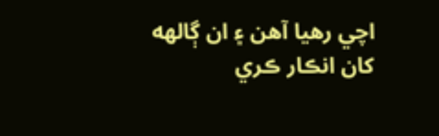اچي رهيا آهن ۽ ان ڳالهه کان انڪار ڪري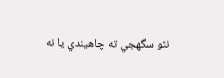نٿو سگھجي ته چاهيندي يا نه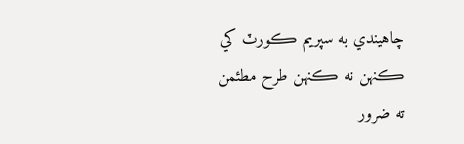چاهيندي به سپريم ڪورٽ کي ڪنهن نه ڪنهن طرح مطئمن ته ضرور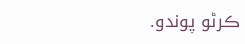ڪرڻو پوندو.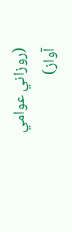(روزاني عوامي آواز)